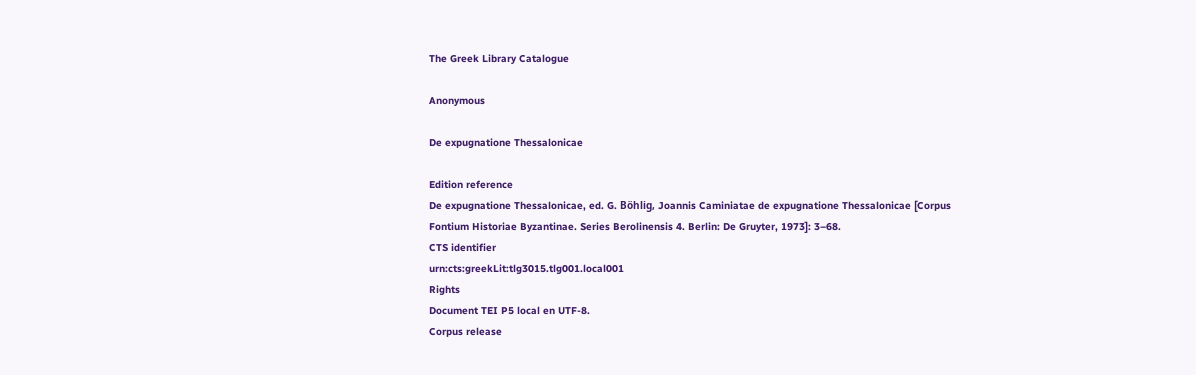The Greek Library Catalogue

Anonymous

De expugnatione Thessalonicae

Edition reference
De expugnatione Thessalonicae, ed. G. Böhlig, Joannis Caminiatae de expugnatione Thessalonicae [Corpus Fontium Historiae Byzantinae. Series Berolinensis 4. Berlin: De Gruyter, 1973]: 3–68.
CTS identifier
urn:cts:greekLit:tlg3015.tlg001.local001
Rights
Document TEI P5 local en UTF-8.
Corpus release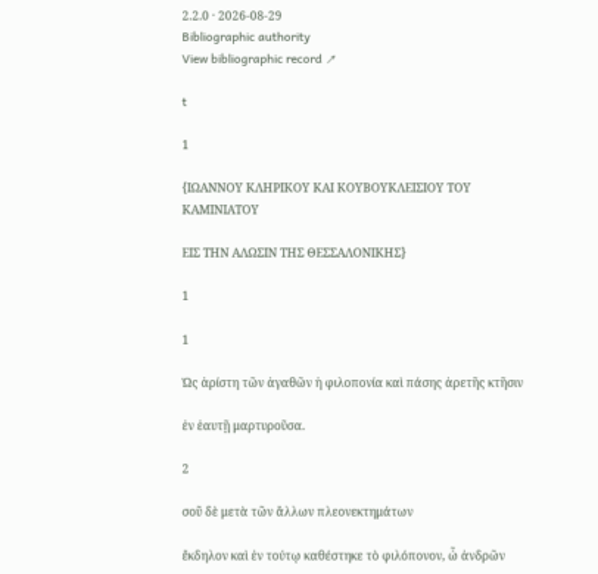2.2.0 · 2026-08-29
Bibliographic authority
View bibliographic record ↗

t

1

{ΙΩΑΝΝΟΥ ΚΛΗΡΙΚΟΥ ΚΑΙ ΚΟΥΒΟΥΚΛΕΙΣΙΟΥ ΤΟΥ ΚΑΜΙΝΙΑΤΟΥ

ΕΙΣ ΤΗΝ ΑΛΩΣΙΝ ΤΗΣ ΘΕΣΣΑΛΟΝΙΚΗΣ}

1

1

Ὡς ἀρίστη τῶν ἀγαθῶν ἡ φιλοπονία καὶ πάσης ἀρετῆς κτῆσιν

ἐν ἑαυτῇ μαρτυροῦσα.

2

σοῦ δὲ μετὰ τῶν ἄλλων πλεονεκτημάτων

ἔκδηλον καὶ ἐν τούτῳ καθέστηκε τὸ φιλόπονον, ὦ ἀνδρῶν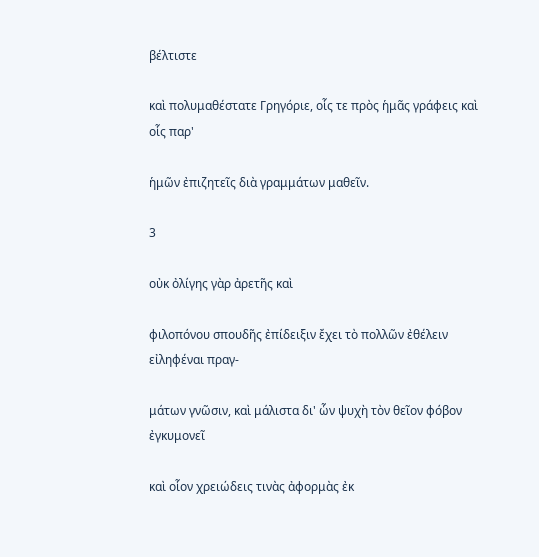βέλτιστε

καὶ πολυμαθέστατε Γρηγόριε, οἷς τε πρὸς ἡμᾶς γράφεις καὶ οἷς παρ'

ἡμῶν ἐπιζητεῖς διὰ γραμμάτων μαθεῖν.

3

οὐκ ὀλίγης γὰρ ἀρετῆς καὶ

φιλοπόνου σπουδῆς ἐπίδειξιν ἔχει τὸ πολλῶν ἐθέλειν εἰληφέναι πραγ-

μάτων γνῶσιν, καὶ μάλιστα δι' ὧν ψυχὴ τὸν θεῖον φόβον ἐγκυμονεῖ

καὶ οἷον χρειώδεις τινὰς ἀφορμὰς ἐκ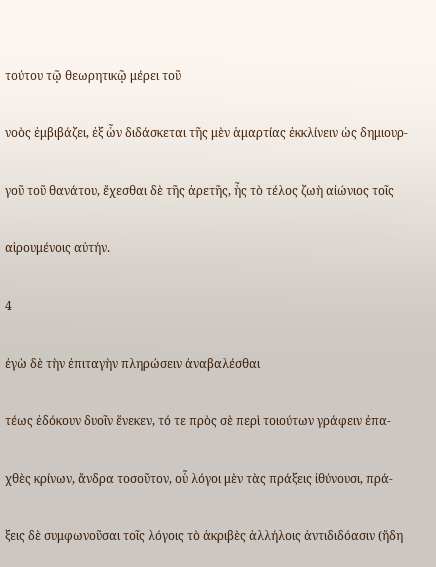τούτου τῷ θεωρητικῷ μέρει τοῦ

νοὸς ἐμβιβάζει, ἐξ ὧν διδάσκεται τῆς μὲν ἁμαρτίας ἐκκλίνειν ὡς δημιουρ-

γοῦ τοῦ θανάτου, ἔχεσθαι δὲ τῆς ἀρετῆς, ἧς τὸ τέλος ζωὴ αἰώνιος τοῖς

αἱρουμένοις αὐτήν.

4

ἐγὼ δὲ τὴν ἐπιταγὴν πληρώσειν ἀναβαλέσθαι

τέως ἐδόκουν δυοῖν ἕνεκεν, τό τε πρὸς σὲ περὶ τοιούτων γράφειν ἐπα-

χθὲς κρίνων, ἄνδρα τοσοῦτον, οὗ λόγοι μὲν τὰς πράξεις ἰθύνουσι, πρά-

ξεις δὲ συμφωνοῦσαι τοῖς λόγοις τὸ ἀκριβὲς ἀλλήλοις ἀντιδιδόασιν (ἤδη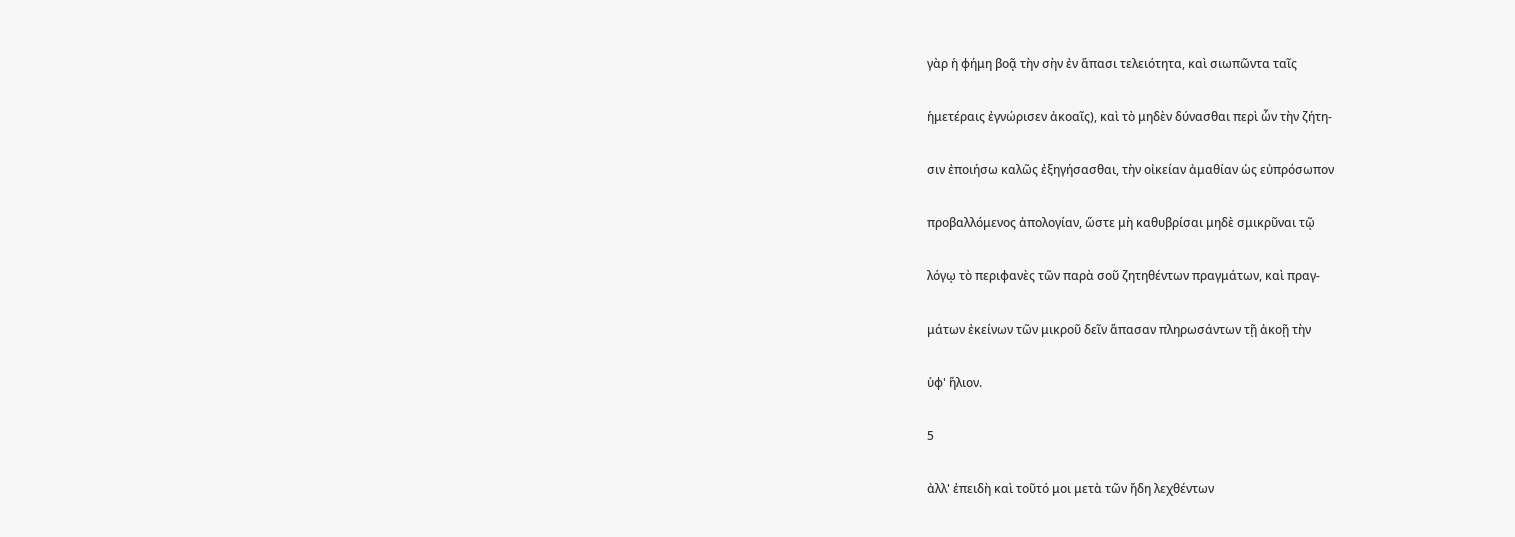γὰρ ἡ φήμη βοᾷ τὴν σὴν ἐν ἅπασι τελειότητα, καὶ σιωπῶντα ταῖς

ἡμετέραις ἐγνώρισεν ἀκοαῖς), καὶ τὸ μηδὲν δύνασθαι περὶ ὧν τὴν ζήτη-

σιν ἐποιήσω καλῶς ἐξηγήσασθαι, τὴν οἰκείαν ἀμαθίαν ὡς εὐπρόσωπον

προβαλλόμενος ἀπολογίαν, ὥστε μὴ καθυβρίσαι μηδὲ σμικρῦναι τῷ

λόγῳ τὸ περιφανὲς τῶν παρὰ σοῦ ζητηθέντων πραγμάτων, καὶ πραγ-

μάτων ἐκείνων τῶν μικροῦ δεῖν ἅπασαν πληρωσάντων τῇ ἀκοῇ τὴν

ὑφ' ἥλιον.

5

ἀλλ' ἐπειδὴ καὶ τοῦτό μοι μετὰ τῶν ἤδη λεχθέντων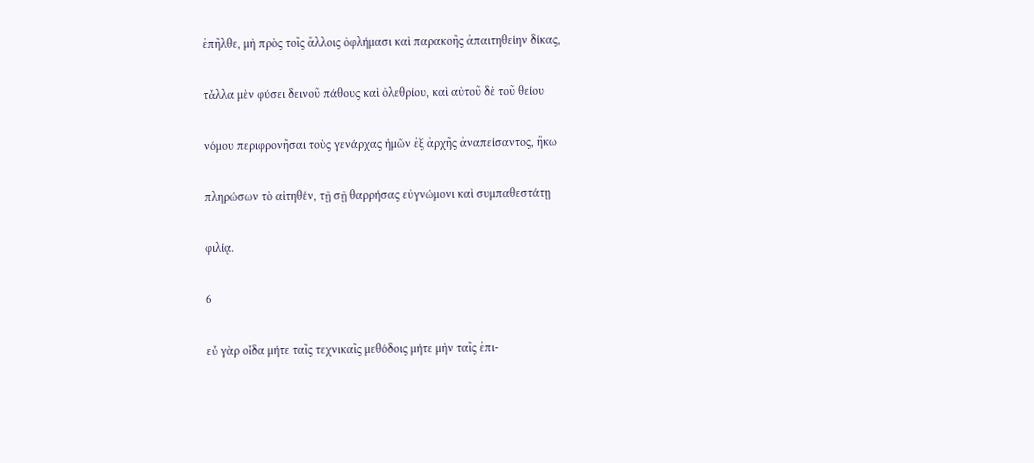ἐπῆλθε, μὴ πρὸς τοῖς ἄλλοις ὀφλήμασι καὶ παρακοῆς ἀπαιτηθείην δίκας,

τἆλλα μὲν φύσει δεινοῦ πάθους καὶ ὀλεθρίου, καὶ αὐτοῦ δὲ τοῦ θείου

νόμου περιφρονῆσαι τοὺς γενάρχας ἡμῶν ἐξ ἀρχῆς ἀναπείσαντος, ἥκω

πληρώσων τὸ αἰτηθέν, τῇ σῇ θαρρήσας εὐγνώμονι καὶ συμπαθεστάτῃ

φιλίᾳ.

6

εὖ γὰρ οἶδα μήτε ταῖς τεχνικαῖς μεθόδοις μήτε μὴν ταῖς ἐπι-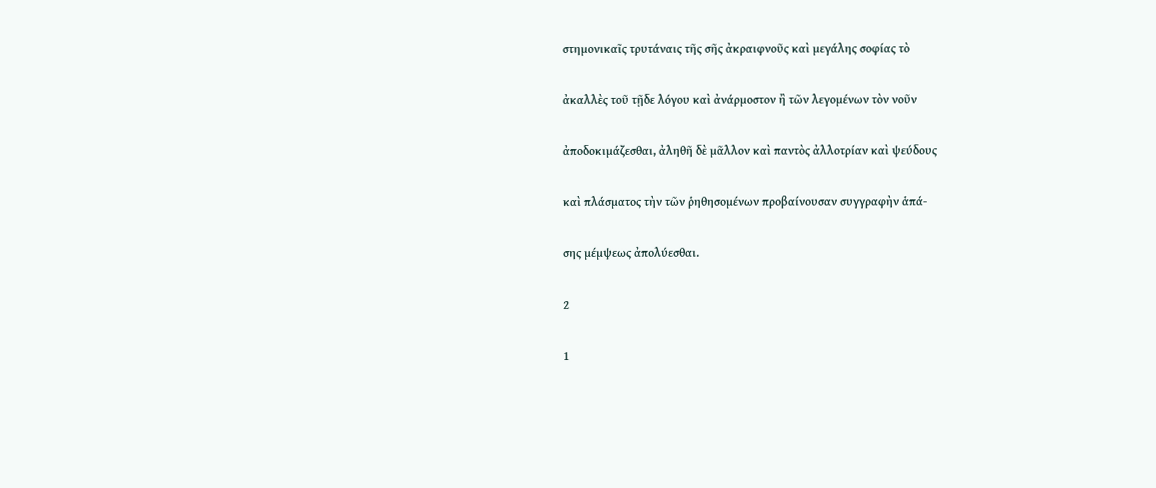στημονικαῖς τρυτάναις τῆς σῆς ἀκραιφνοῦς καὶ μεγάλης σοφίας τὸ

ἀκαλλὲς τοῦ τῇδε λόγου καὶ ἀνάρμοστον ἢ τῶν λεγομένων τὸν νοῦν

ἀποδοκιμάζεσθαι, ἀληθῆ δὲ μᾶλλον καὶ παντὸς ἀλλοτρίαν καὶ ψεύδους

καὶ πλάσματος τὴν τῶν ῥηθησομένων προβαίνουσαν συγγραφὴν ἁπά-

σης μέμψεως ἀπολύεσθαι.

2

1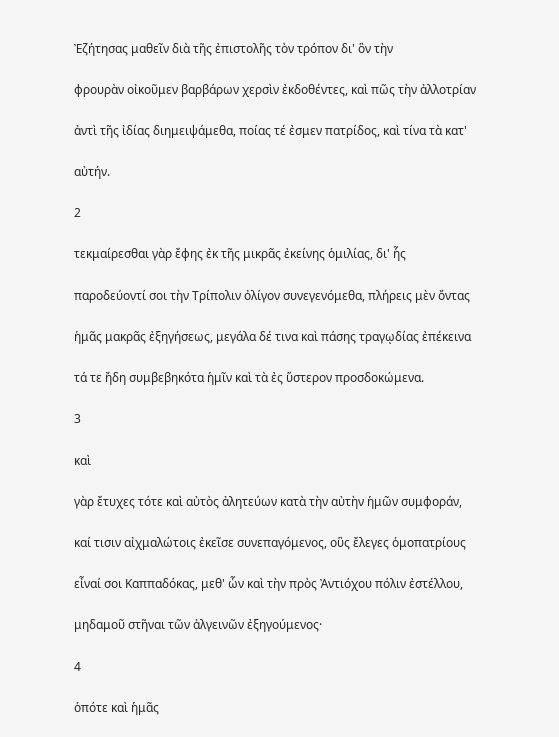Ἐζήτησας μαθεῖν διὰ τῆς ἐπιστολῆς τὸν τρόπον δι' ὃν τὴν

φρουρὰν οἰκοῦμεν βαρβάρων χερσὶν ἐκδοθέντες, καὶ πῶς τὴν ἀλλοτρίαν

ἀντὶ τῆς ἰδίας διημειψάμεθα, ποίας τέ ἐσμεν πατρίδος, καὶ τίνα τὰ κατ'

αὐτήν.

2

τεκμαίρεσθαι γὰρ ἔφης ἐκ τῆς μικρᾶς ἐκείνης ὁμιλίας, δι' ἧς

παροδεύοντί σοι τὴν Τρίπολιν ὀλίγον συνεγενόμεθα, πλήρεις μὲν ὄντας

ἡμᾶς μακρᾶς ἐξηγήσεως, μεγάλα δέ τινα καὶ πάσης τραγῳδίας ἐπέκεινα

τά τε ἤδη συμβεβηκότα ἡμῖν καὶ τὰ ἐς ὕστερον προσδοκώμενα.

3

καὶ

γὰρ ἔτυχες τότε καὶ αὐτὸς ἀλητεύων κατὰ τὴν αὐτὴν ἡμῶν συμφοράν,

καί τισιν αἰχμαλώτοις ἐκεῖσε συνεπαγόμενος, οὓς ἔλεγες ὁμοπατρίους

εἶναί σοι Καππαδόκας, μεθ' ὧν καὶ τὴν πρὸς Ἀντιόχου πόλιν ἐστέλλου,

μηδαμοῦ στῆναι τῶν ἀλγεινῶν ἐξηγούμενος·

4

ὁπότε καὶ ἡμᾶς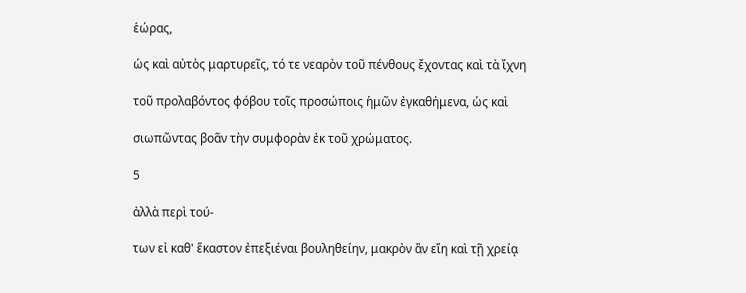ἑώρας,

ὡς καὶ αὐτὸς μαρτυρεῖς, τό τε νεαρὸν τοῦ πένθους ἔχοντας καὶ τὰ ἴχνη

τοῦ προλαβόντος φόβου τοῖς προσώποις ἡμῶν ἐγκαθήμενα, ὡς καὶ

σιωπῶντας βοᾶν τὴν συμφορὰν ἐκ τοῦ χρώματος.

5

ἀλλὰ περὶ τού-

των εἰ καθ' ἕκαστον ἐπεξιέναι βουληθείην, μακρὸν ἂν εἴη καὶ τῇ χρείᾳ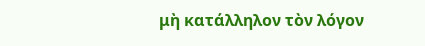μὴ κατάλληλον τὸν λόγον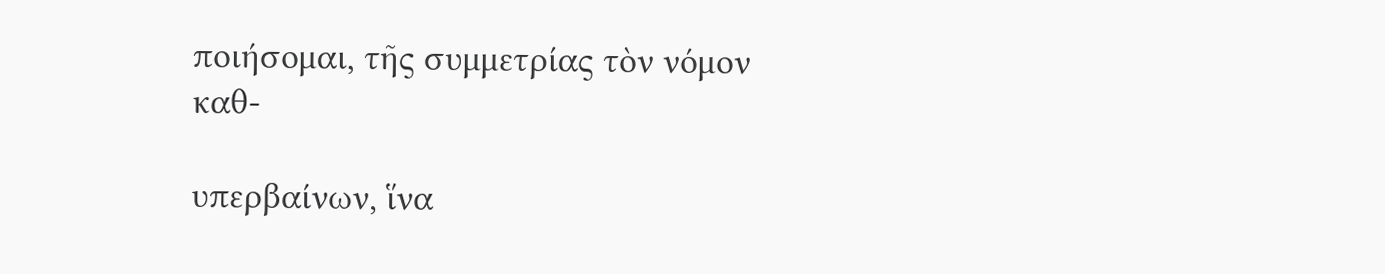ποιήσομαι, τῆς συμμετρίας τὸν νόμον καθ-

υπερβαίνων, ἵνα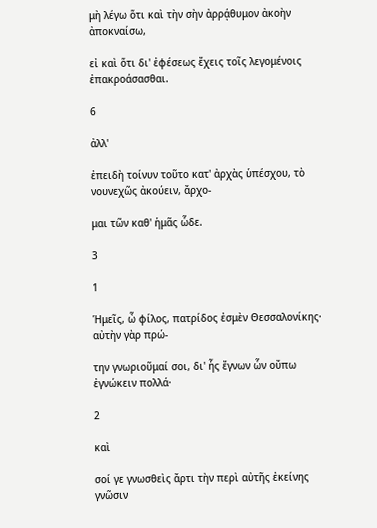μὴ λέγω ὅτι καὶ τὴν σὴν ἀρρᾴθυμον ἀκοὴν ἀποκναίσω,

εἰ καὶ ὅτι δι' ἐφέσεως ἔχεις τοῖς λεγομένοις ἐπακροάσασθαι.

6

ἀλλ'

ἐπειδὴ τοίνυν τοῦτο κατ' ἀρχὰς ὑπέσχου, τὸ νουνεχῶς ἀκούειν, ἄρχο-

μαι τῶν καθ' ἡμᾶς ὧδε.

3

1

Ἡμεῖς, ὦ φίλος, πατρίδος ἐσμὲν Θεσσαλονίκης· αὐτὴν γὰρ πρώ-

την γνωριοῦμαί σοι, δι' ἧς ἔγνων ὧν οὔπω ἐγνώκειν πολλά·

2

καὶ

σοί γε γνωσθεὶς ἄρτι τὴν περὶ αὐτῆς ἐκείνης γνῶσιν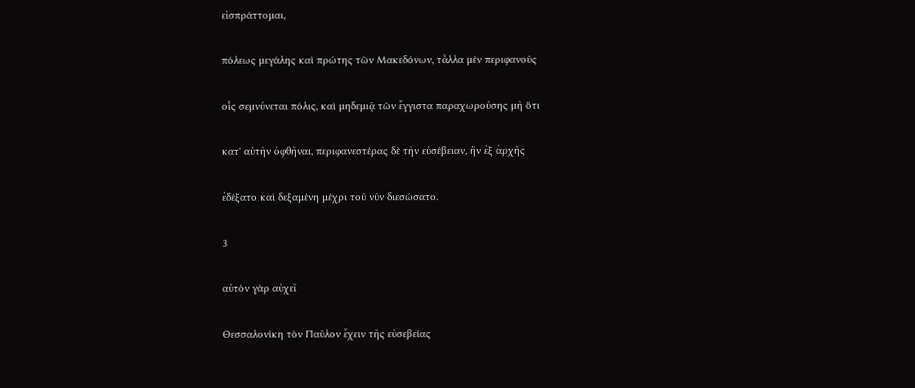εἰσπράττομαι,

πόλεως μεγάλης καὶ πρώτης τῶν Μακεδόνων, τἆλλα μὲν περιφανοῦς

οἷς σεμνύνεται πόλις, καὶ μηδεμιᾷ τῶν ἔγγιστα παραχωρούσης μὴ ὅτι

κατ' αὐτὴν ὀφθῆναι, περιφανεστέρας δὲ τὴν εὐσέβειαν, ἣν ἐξ ἀρχῆς

ἐδέξατο καὶ δεξαμένη μέχρι τοῦ νῦν διεσώσατο.

3

αὐτὸν γὰρ αὐχεῖ

Θεσσαλονίκη τὸν Παῦλον ἔχειν τῆς εὐσεβείας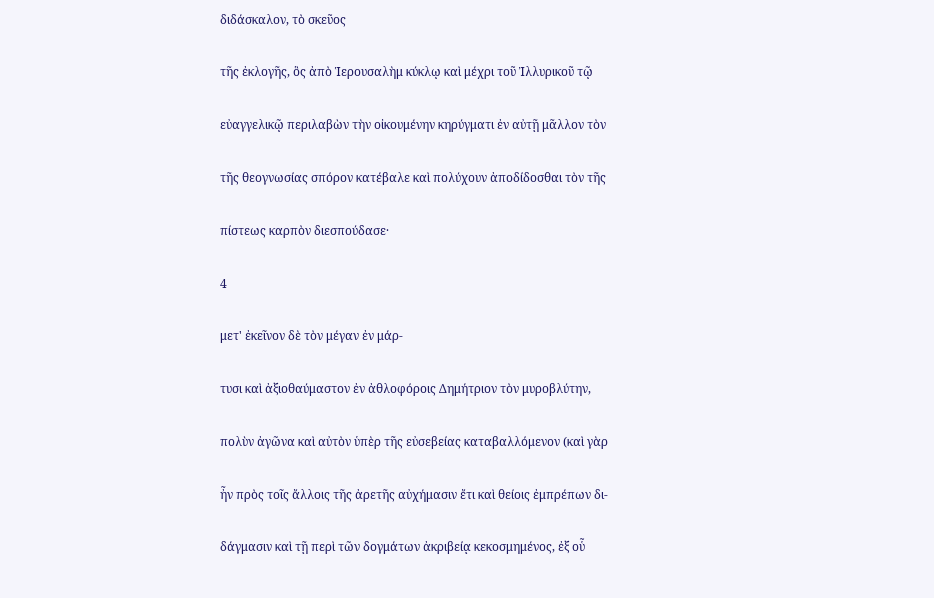διδάσκαλον, τὸ σκεῦος

τῆς ἐκλογῆς, ὃς ἀπὸ Ἱερουσαλὴμ κύκλῳ καὶ μέχρι τοῦ Ἰλλυρικοῦ τῷ

εὐαγγελικῷ περιλαβὼν τὴν οἰκουμένην κηρύγματι ἐν αὐτῇ μᾶλλον τὸν

τῆς θεογνωσίας σπόρον κατέβαλε καὶ πολύχουν ἀποδίδοσθαι τὸν τῆς

πίστεως καρπὸν διεσπούδασε·

4

μετ' ἐκεῖνον δὲ τὸν μέγαν ἐν μάρ-

τυσι καὶ ἀξιοθαύμαστον ἐν ἀθλοφόροις Δημήτριον τὸν μυροβλύτην,

πολὺν ἀγῶνα καὶ αὐτὸν ὑπὲρ τῆς εὐσεβείας καταβαλλόμενον (καὶ γὰρ

ἦν πρὸς τοῖς ἄλλοις τῆς ἀρετῆς αὐχήμασιν ἔτι καὶ θείοις ἐμπρέπων δι-

δάγμασιν καὶ τῇ περὶ τῶν δογμάτων ἀκριβείᾳ κεκοσμημένος, ἐξ οὗ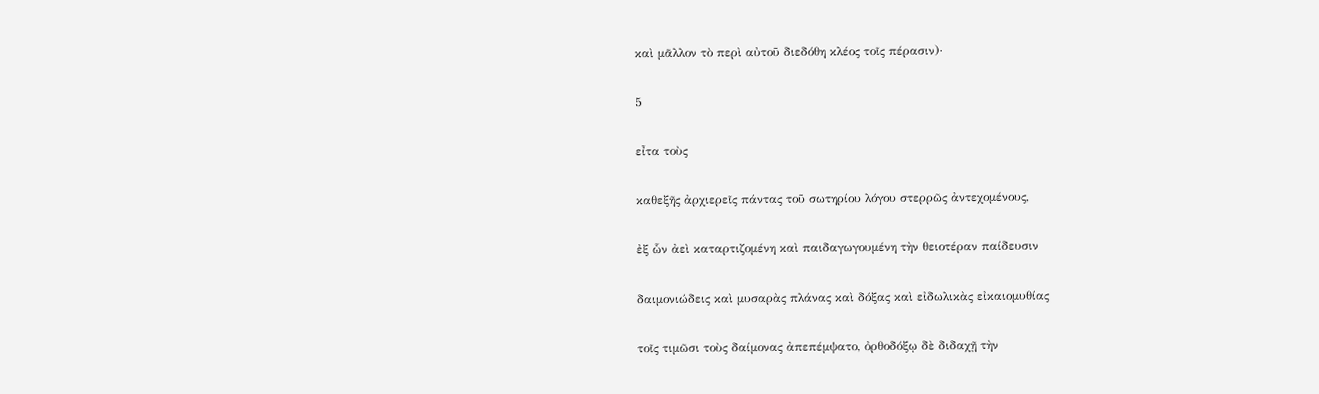καὶ μᾶλλον τὸ περὶ αὐτοῦ διεδόθη κλέος τοῖς πέρασιν)·

5

εἶτα τοὺς

καθεξῆς ἀρχιερεῖς πάντας τοῦ σωτηρίου λόγου στερρῶς ἀντεχομένους,

ἐξ ὧν ἀεὶ καταρτιζομένη καὶ παιδαγωγουμένη τὴν θειοτέραν παίδευσιν

δαιμονιώδεις καὶ μυσαρὰς πλάνας καὶ δόξας καὶ εἰδωλικὰς εἰκαιομυθίας

τοῖς τιμῶσι τοὺς δαίμονας ἀπεπέμψατο, ὀρθοδόξῳ δὲ διδαχῇ τὴν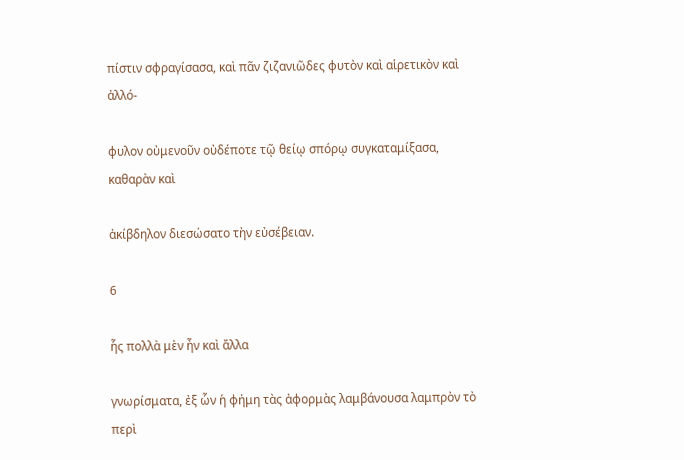πίστιν σφραγίσασα, καὶ πᾶν ζιζανιῶδες φυτὸν καὶ αἱρετικὸν καὶ ἀλλό-

φυλον οὐμενοῦν οὐδέποτε τῷ θείῳ σπόρῳ συγκαταμίξασα, καθαρὰν καὶ

ἀκίβδηλον διεσώσατο τὴν εὐσέβειαν.

6

ἧς πολλὰ μὲν ἦν καὶ ἄλλα

γνωρίσματα, ἐξ ὧν ἡ φήμη τὰς ἀφορμὰς λαμβάνουσα λαμπρὸν τὸ περὶ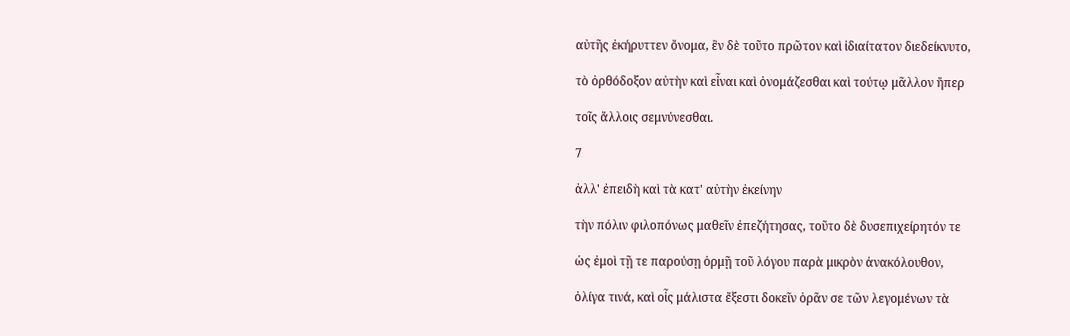αὐτῆς ἐκήρυττεν ὄνομα, ἓν δὲ τοῦτο πρῶτον καὶ ἰδιαίτατον διεδείκνυτο,

τὸ ὀρθόδοξον αὐτὴν καὶ εἶναι καὶ ὀνομάζεσθαι καὶ τούτῳ μᾶλλον ἤπερ

τοῖς ἄλλοις σεμνύνεσθαι.

7

ἀλλ' ἐπειδὴ καὶ τὰ κατ' αὐτὴν ἐκείνην

τὴν πόλιν φιλοπόνως μαθεῖν ἐπεζήτησας, τοῦτο δὲ δυσεπιχείρητόν τε

ὡς ἐμοὶ τῇ τε παρούσῃ ὁρμῇ τοῦ λόγου παρὰ μικρὸν ἀνακόλουθον,

ὀλίγα τινά, καὶ οἷς μάλιστα ἔξεστι δοκεῖν ὁρᾶν σε τῶν λεγομένων τὰ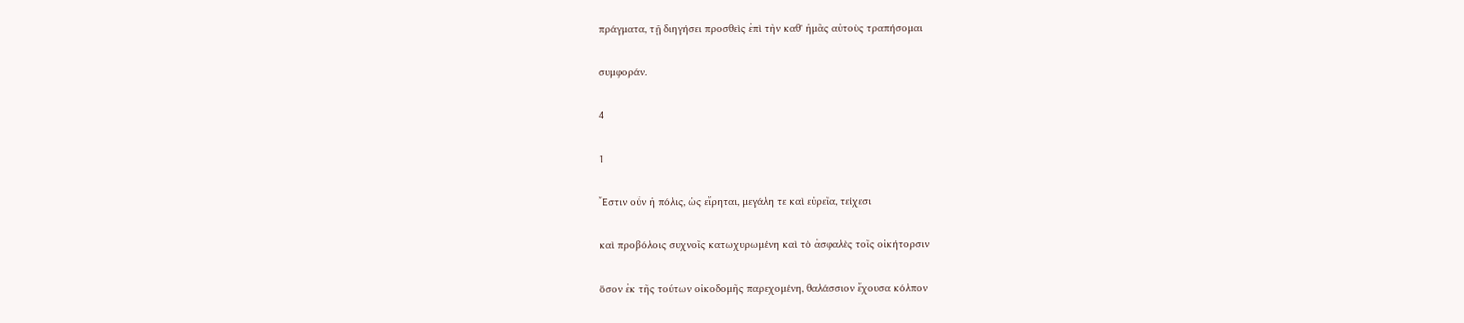πράγματα, τῇ διηγήσει προσθεὶς ἐπὶ τὴν καθ' ἡμᾶς αὐτοὺς τραπήσομαι

συμφοράν.

4

1

Ἔστιν οὖν ἡ πόλις, ὡς εἴρηται, μεγάλη τε καὶ εὐρεῖα, τείχεσι

καὶ προβόλοις συχνοῖς κατωχυρωμένη καὶ τὸ ἀσφαλὲς τοῖς οἰκήτορσιν

ὅσον ἐκ τῆς τούτων οἰκοδομῆς παρεχομένη, θαλάσσιον ἔχουσα κόλπον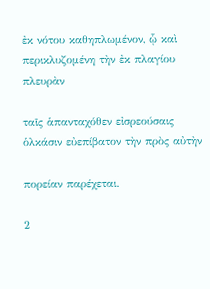ἐκ νότου καθηπλωμένον, ᾧ καὶ περικλυζομένη τὴν ἐκ πλαγίου πλευρὰν

ταῖς ἁπανταχόθεν εἰσρεούσαις ὁλκάσιν εὐεπίβατον τὴν πρὸς αὐτὴν

πορείαν παρέχεται.

2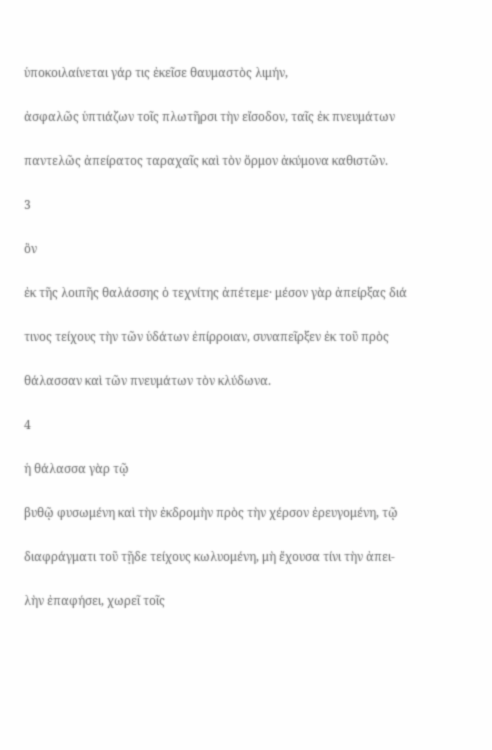ὑποκοιλαίνεται γάρ τις ἐκεῖσε θαυμαστὸς λιμήν,

ἀσφαλῶς ὑπτιάζων τοῖς πλωτῆρσι τὴν εἴσοδον, ταῖς ἐκ πνευμάτων

παντελῶς ἀπείρατος ταραχαῖς καὶ τὸν ὅρμον ἀκύμονα καθιστῶν.

3

ὃν

ἐκ τῆς λοιπῆς θαλάσσης ὁ τεχνίτης ἀπέτεμε· μέσον γὰρ ἀπείρξας διά

τινος τείχους τὴν τῶν ὑδάτων ἐπίρροιαν, συναπεῖρξεν ἐκ τοῦ πρὸς

θάλασσαν καὶ τῶν πνευμάτων τὸν κλύδωνα.

4

ἡ θάλασσα γὰρ τῷ

βυθῷ φυσωμένη καὶ τὴν ἐκδρομὴν πρὸς τὴν χέρσον ἐρευγομένη, τῷ

διαφράγματι τοῦ τῇδε τείχους κωλυομένη, μὴ ἔχουσα τίνι τὴν ἀπει-

λὴν ἐπαφήσει, χωρεῖ τοῖς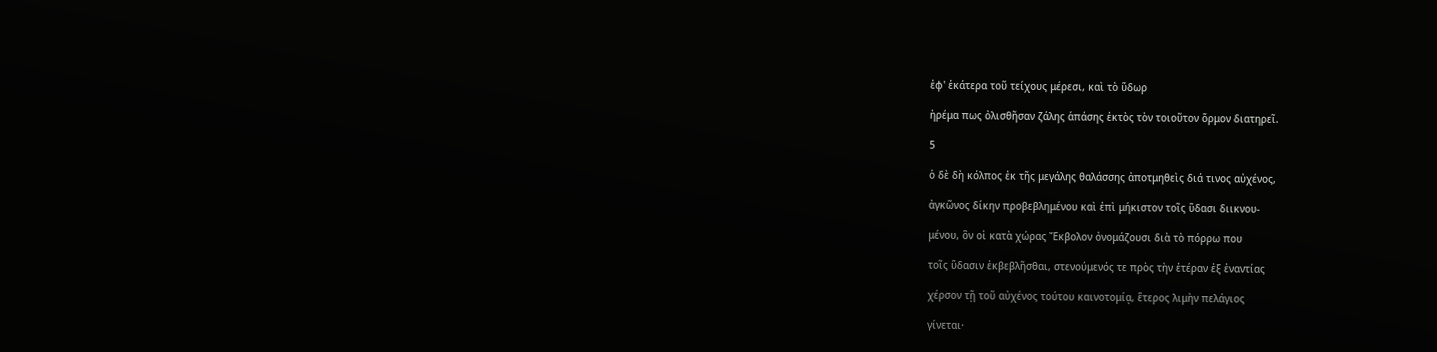ἐφ' ἑκάτερα τοῦ τείχους μέρεσι, καὶ τὸ ὕδωρ

ἠρέμα πως ὀλισθῆσαν ζάλης ἁπάσης ἐκτὸς τὸν τοιοῦτον ὅρμον διατηρεῖ.

5

ὁ δὲ δὴ κόλπος ἐκ τῆς μεγάλης θαλάσσης ἀποτμηθεὶς διά τινος αὐχένος,

ἀγκῶνος δίκην προβεβλημένου καὶ ἐπὶ μήκιστον τοῖς ὕδασι διικνου-

μένου, ὃν οἱ κατὰ χώρας Ἔκβολον ὀνομάζουσι διὰ τὸ πόρρω που

τοῖς ὕδασιν ἐκβεβλῆσθαι, στενούμενός τε πρὸς τὴν ἑτέραν ἐξ ἐναντίας

χέρσον τῇ τοῦ αὐχένος τούτου καινοτομίᾳ, ἕτερος λιμὴν πελάγιος

γίνεται·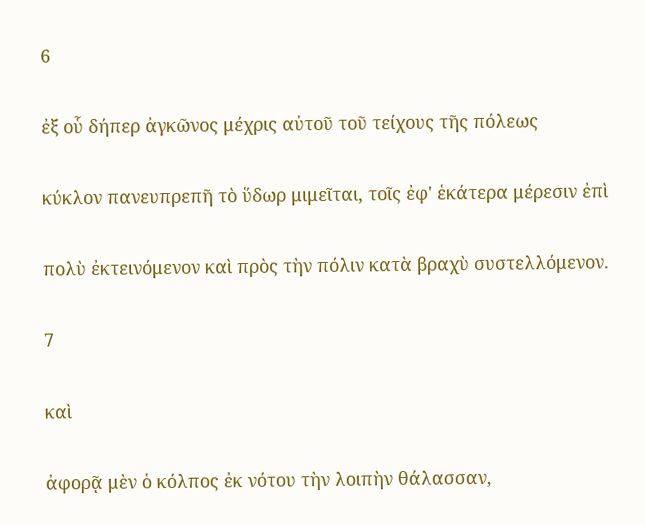6

ἐξ οὗ δήπερ ἀγκῶνος μέχρις αὐτοῦ τοῦ τείχους τῆς πόλεως

κύκλον πανευπρεπῆ τὸ ὕδωρ μιμεῖται, τοῖς ἐφ' ἑκάτερα μέρεσιν ἐπὶ

πολὺ ἐκτεινόμενον καὶ πρὸς τὴν πόλιν κατὰ βραχὺ συστελλόμενον.

7

καὶ

ἀφορᾷ μὲν ὁ κόλπος ἐκ νότου τὴν λοιπὴν θάλασσαν,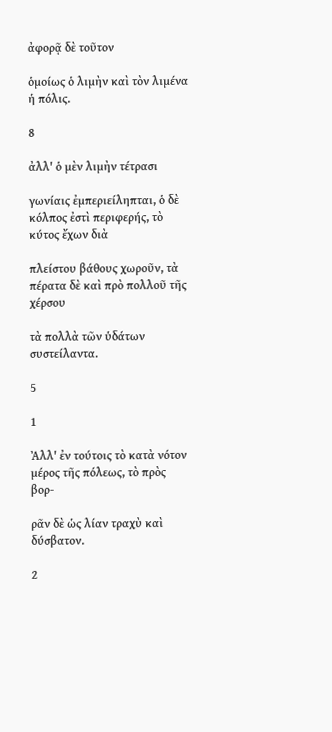ἀφορᾷ δὲ τοῦτον

ὁμοίως ὁ λιμὴν καὶ τὸν λιμένα ἡ πόλις.

8

ἀλλ' ὁ μὲν λιμὴν τέτρασι

γωνίαις ἐμπεριείληπται, ὁ δὲ κόλπος ἐστὶ περιφερής, τὸ κύτος ἔχων διὰ

πλείστου βάθους χωροῦν, τὰ πέρατα δὲ καὶ πρὸ πολλοῦ τῆς χέρσου

τὰ πολλὰ τῶν ὑδάτων συστείλαντα.

5

1

Ἀλλ' ἐν τούτοις τὸ κατὰ νότον μέρος τῆς πόλεως, τὸ πρὸς βορ-

ρᾶν δὲ ὡς λίαν τραχὺ καὶ δύσβατον.

2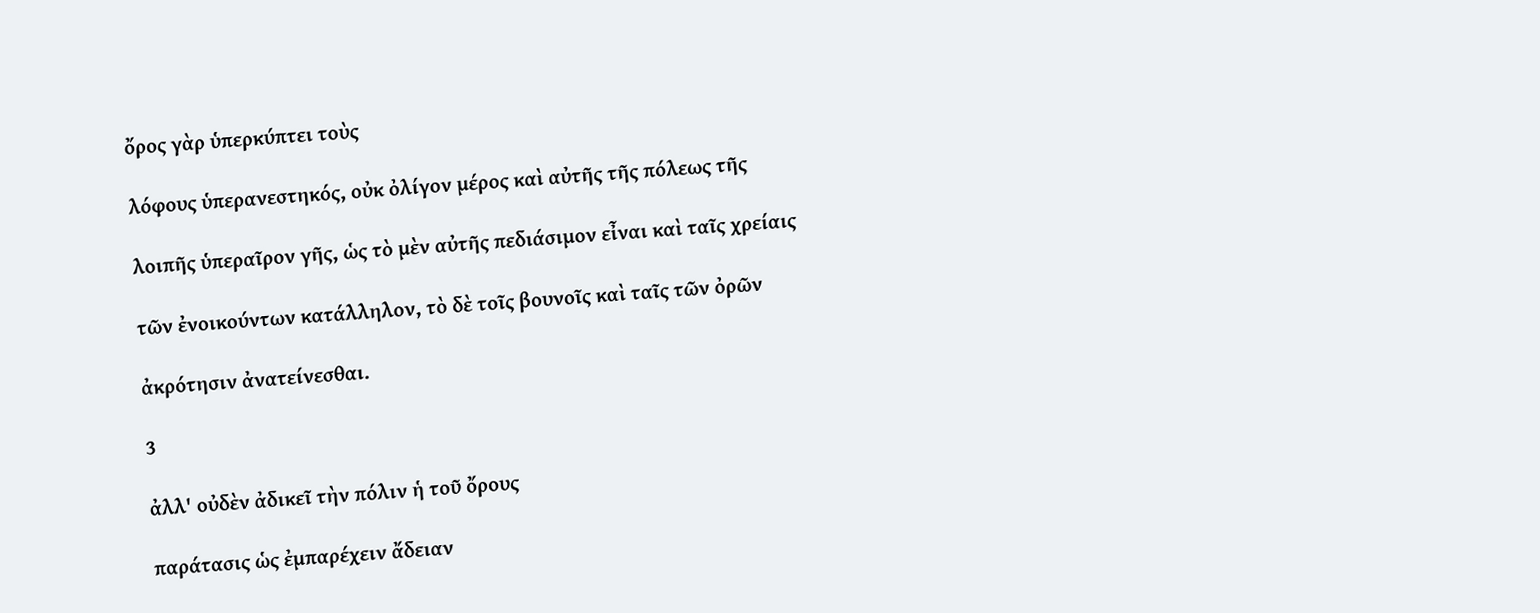ὄρος γὰρ ὑπερκύπτει τοὺς

λόφους ὑπερανεστηκός, οὐκ ὀλίγον μέρος καὶ αὐτῆς τῆς πόλεως τῆς

λοιπῆς ὑπεραῖρον γῆς, ὡς τὸ μὲν αὐτῆς πεδιάσιμον εἶναι καὶ ταῖς χρείαις

τῶν ἐνοικούντων κατάλληλον, τὸ δὲ τοῖς βουνοῖς καὶ ταῖς τῶν ὀρῶν

ἀκρότησιν ἀνατείνεσθαι.

3

ἀλλ' οὐδὲν ἀδικεῖ τὴν πόλιν ἡ τοῦ ὄρους

παράτασις ὡς ἐμπαρέχειν ἄδειαν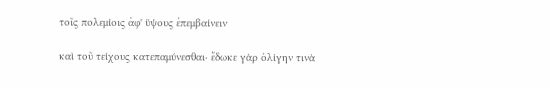τοῖς πολεμίοις ἀφ' ὕψους ἐπεμβαίνειν

καὶ τοῦ τείχους κατεπαμύνεσθαι· ἔδωκε γὰρ ὀλίγην τινὰ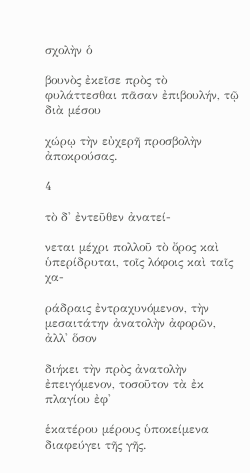σχολὴν ὁ

βουνὸς ἐκεῖσε πρὸς τὸ φυλάττεσθαι πᾶσαν ἐπιβουλήν, τῷ διὰ μέσου

χώρῳ τὴν εὐχερῆ προσβολὴν ἀποκρούσας.

4

τὸ δ' ἐντεῦθεν ἀνατεί-

νεται μέχρι πολλοῦ τὸ ὄρος καὶ ὑπερίδρυται, τοῖς λόφοις καὶ ταῖς χα-

ράδραις ἐντραχυνόμενον, τὴν μεσαιτάτην ἀνατολὴν ἀφορῶν, ἀλλ' ὅσον

διήκει τὴν πρὸς ἀνατολὴν ἐπειγόμενον, τοσοῦτον τὰ ἐκ πλαγίου ἐφ'

ἑκατέρου μέρους ὑποκείμενα διαφεύγει τῆς γῆς.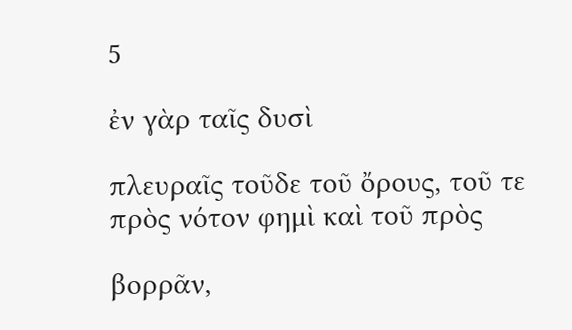5

ἐν γὰρ ταῖς δυσὶ

πλευραῖς τοῦδε τοῦ ὄρους, τοῦ τε πρὸς νότον φημὶ καὶ τοῦ πρὸς

βορρᾶν,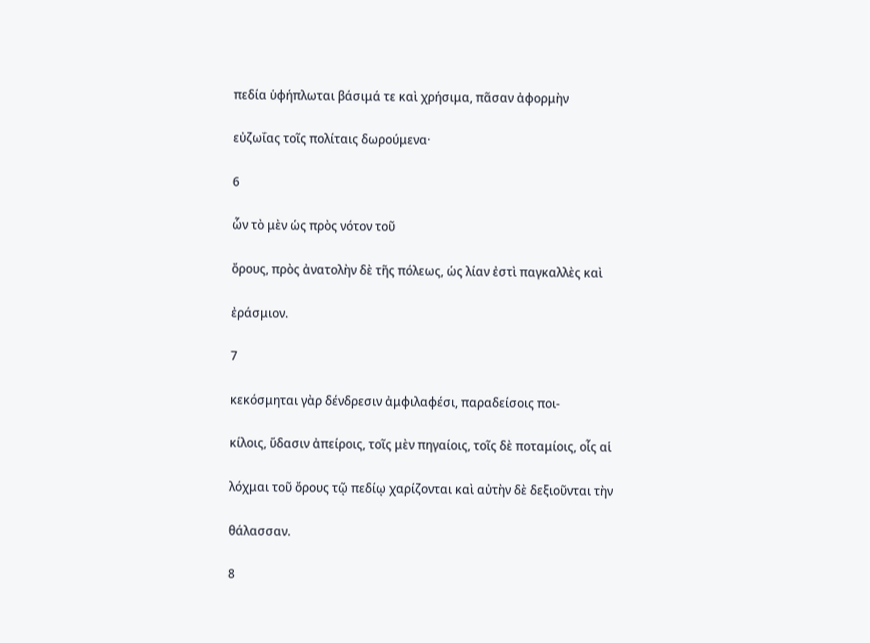πεδία ὑφήπλωται βάσιμά τε καὶ χρήσιμα, πᾶσαν ἀφορμὴν

εὐζωΐας τοῖς πολίταις δωρούμενα·

6

ὧν τὸ μὲν ὡς πρὸς νότον τοῦ

ὄρους, πρὸς ἀνατολὴν δὲ τῆς πόλεως, ὡς λίαν ἐστὶ παγκαλλὲς καὶ

ἐράσμιον.

7

κεκόσμηται γὰρ δένδρεσιν ἀμφιλαφέσι, παραδείσοις ποι-

κίλοις, ὕδασιν ἀπείροις, τοῖς μὲν πηγαίοις, τοῖς δὲ ποταμίοις, οἷς αἱ

λόχμαι τοῦ ὄρους τῷ πεδίῳ χαρίζονται καὶ αὐτὴν δὲ δεξιοῦνται τὴν

θάλασσαν.

8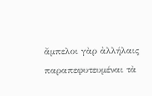ἄμπελοι γὰρ ἀλλήλαις παραπεφυτευμέναι τὰ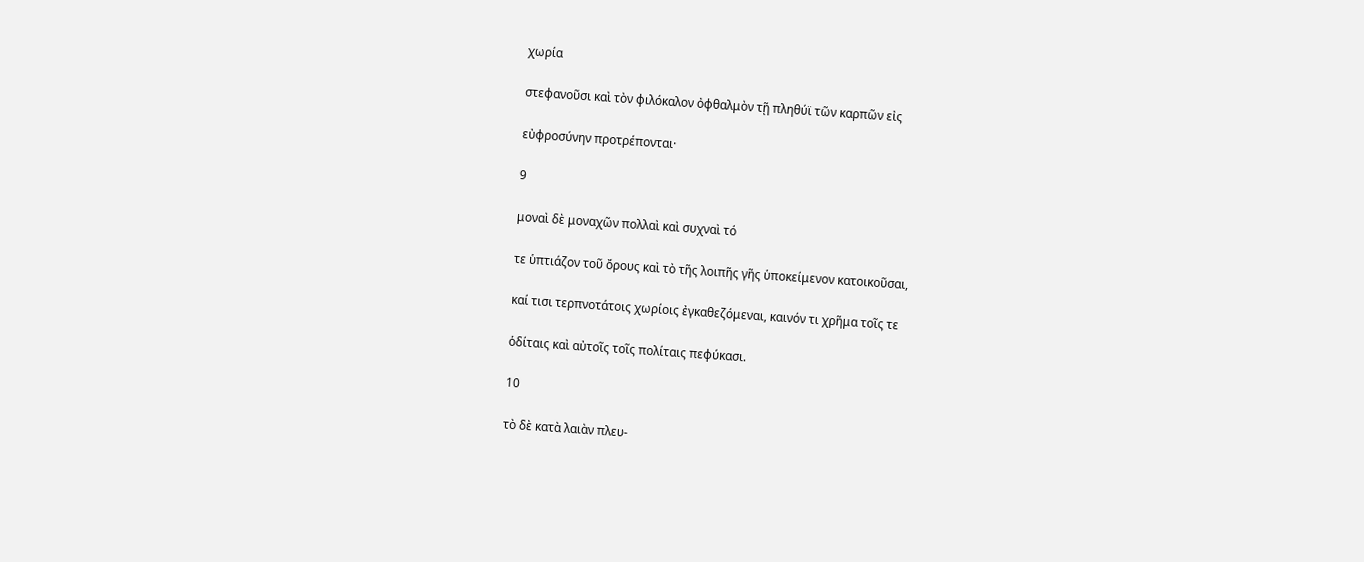χωρία

στεφανοῦσι καὶ τὸν φιλόκαλον ὀφθαλμὸν τῇ πληθύϊ τῶν καρπῶν εἰς

εὐφροσύνην προτρέπονται·

9

μοναὶ δὲ μοναχῶν πολλαὶ καὶ συχναὶ τό

τε ὑπτιάζον τοῦ ὄρους καὶ τὸ τῆς λοιπῆς γῆς ὑποκείμενον κατοικοῦσαι,

καί τισι τερπνοτάτοις χωρίοις ἐγκαθεζόμεναι, καινόν τι χρῆμα τοῖς τε

ὁδίταις καὶ αὐτοῖς τοῖς πολίταις πεφύκασι.

10

τὸ δὲ κατὰ λαιὰν πλευ-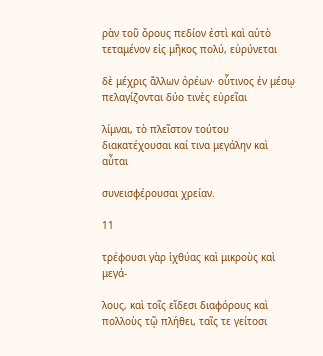ρὰν τοῦ ὄρους πεδίον ἐστὶ καὶ αὐτὸ τεταμένον εἰς μῆκος πολύ, εὐρύνεται

δὲ μέχρις ἄλλων ὀρέων· οὗτινος ἐν μέσῳ πελαγίζονται δύο τινὲς εὐρεῖαι

λίμναι, τὸ πλεῖστον τούτου διακατέχουσαι καί τινα μεγάλην καὶ αὖται

συνεισφέρουσαι χρείαν.

11

τρέφουσι γὰρ ἰχθύας καὶ μικροὺς καὶ μεγά-

λους, καὶ τοῖς εἴδεσι διαφόρους καὶ πολλοὺς τῷ πλήθει, ταῖς τε γείτοσι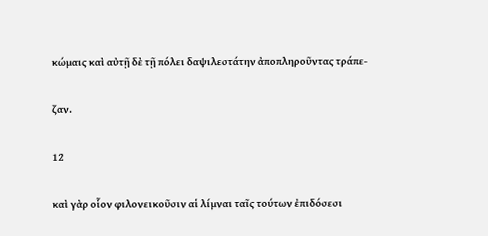κώμαις καὶ αὐτῇ δὲ τῇ πόλει δαψιλεστάτην ἀποπληροῦντας τράπε-

ζαν.

12

καὶ γὰρ οἷον φιλονεικοῦσιν αἱ λίμναι ταῖς τούτων ἐπιδόσεσι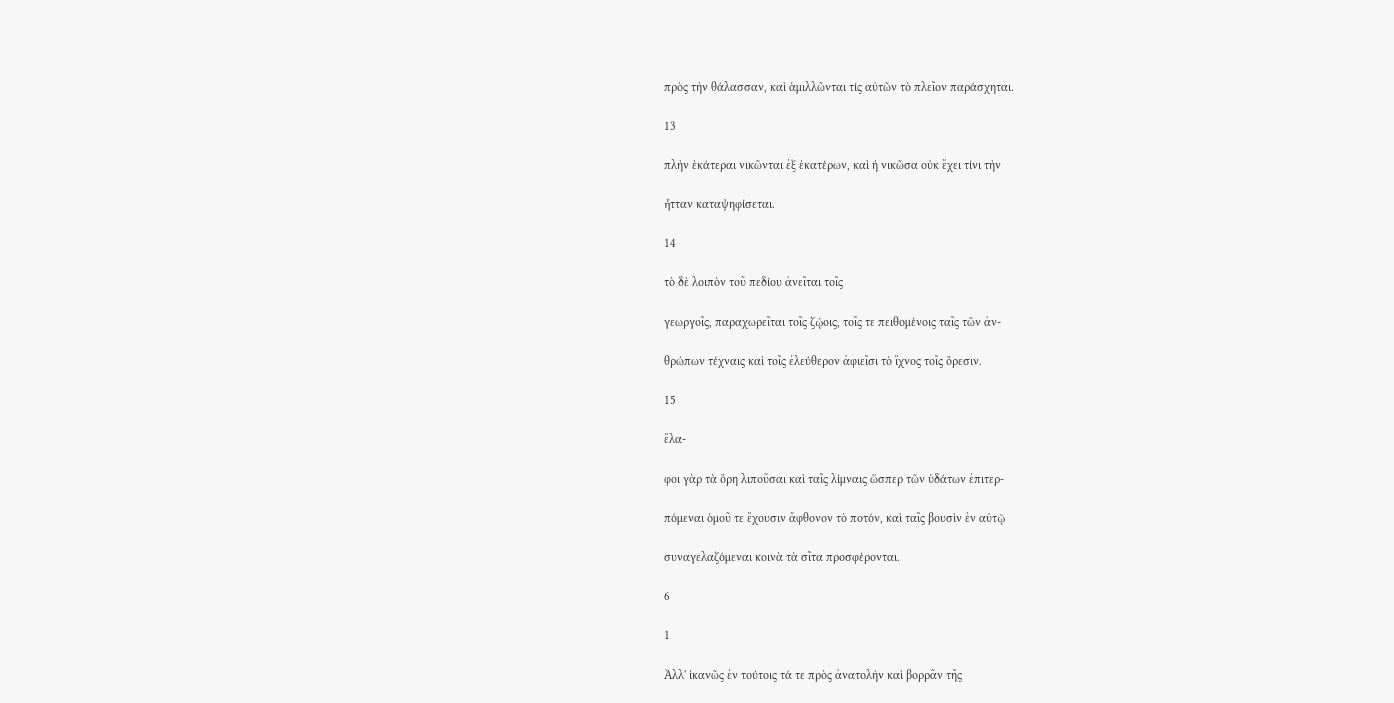πρὸς τὴν θάλασσαν, καὶ ἁμιλλῶνται τίς αὐτῶν τὸ πλεῖον παράσχηται.

13

πλὴν ἑκάτεραι νικῶνται ἐξ ἑκατέρων, καὶ ἡ νικῶσα οὐκ ἔχει τίνι τὴν

ἧτταν καταψηφίσεται.

14

τὸ δὲ λοιπὸν τοῦ πεδίου ἀνεῖται τοῖς

γεωργοῖς, παραχωρεῖται τοῖς ζῴοις, τοῖς τε πειθομένοις ταῖς τῶν ἀν-

θρώπων τέχναις καὶ τοῖς ἐλεύθερον ἀφιεῖσι τὸ ἴχνος τοῖς ὄρεσιν.

15

ἔλα-

φοι γὰρ τὰ ὄρη λιποῦσαι καὶ ταῖς λίμναις ὥσπερ τῶν ὑδάτων ἐπιτερ-

πόμεναι ὁμοῦ τε ἔχουσιν ἄφθονον τὸ ποτόν, καὶ ταῖς βουσὶν ἐν αὐτῷ

συναγελαζόμεναι κοινὰ τὰ σῖτα προσφέρονται.

6

1

Ἀλλ' ἱκανῶς ἐν τούτοις τά τε πρὸς ἀνατολὴν καὶ βορρᾶν τῆς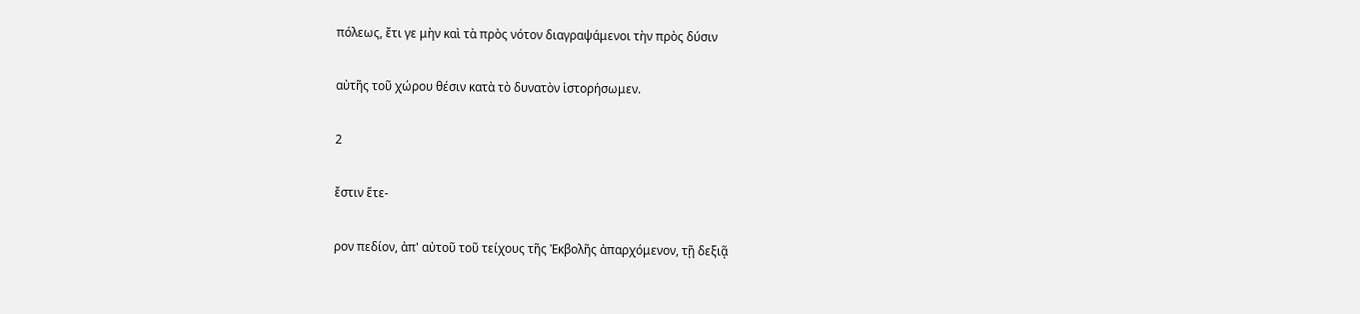πόλεως, ἔτι γε μὴν καὶ τὰ πρὸς νότον διαγραψάμενοι τὴν πρὸς δύσιν

αὐτῆς τοῦ χώρου θέσιν κατὰ τὸ δυνατὸν ἱστορήσωμεν.

2

ἔστιν ἕτε-

ρον πεδίον, ἀπ' αὐτοῦ τοῦ τείχους τῆς Ἐκβολῆς ἀπαρχόμενον, τῇ δεξιᾷ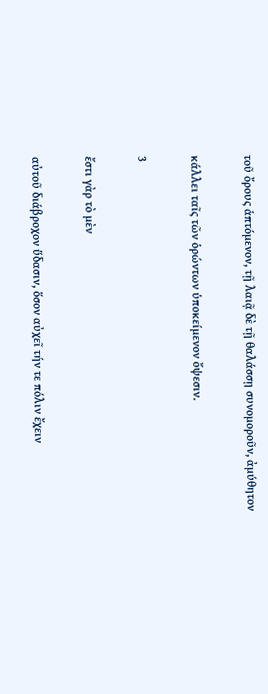τοῦ ὄρους ἁπτόμενον, τῇ λαιᾷ δὲ τῇ θαλάσσῃ συνομοροῦν, ἀμύθητον

κάλλει ταῖς τῶν ὁρώντων ὑποκείμενον ὄψεσιν.

3

ἔστι γὰρ τὸ μὲν

αὐτοῦ διάβροχον ὕδασιν, ὅσον αὐχεῖ τήν τε πόλιν ἔχειν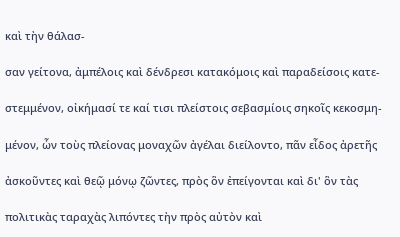καὶ τὴν θάλασ-

σαν γείτονα, ἀμπέλοις καὶ δένδρεσι κατακόμοις καὶ παραδείσοις κατε-

στεμμένον, οἰκήμασί τε καί τισι πλείστοις σεβασμίοις σηκοῖς κεκοσμη-

μένον, ὧν τοὺς πλείονας μοναχῶν ἀγέλαι διείλοντο, πᾶν εἶδος ἀρετῆς

ἀσκοῦντες καὶ θεῷ μόνῳ ζῶντες, πρὸς ὃν ἐπείγονται καὶ δι' ὃν τὰς

πολιτικὰς ταραχὰς λιπόντες τὴν πρὸς αὐτὸν καὶ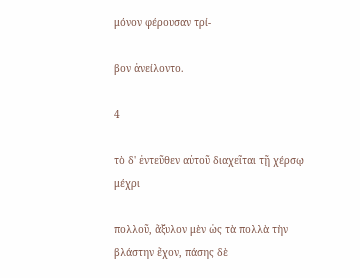μόνον φέρουσαν τρί-

βον ἀνείλοντο.

4

τὸ δ' ἐντεῦθεν αὐτοῦ διαχεῖται τῇ χέρσῳ μέχρι

πολλοῦ, ἄξυλον μὲν ὡς τὰ πολλὰ τὴν βλάστην ἔχον, πάσης δὲ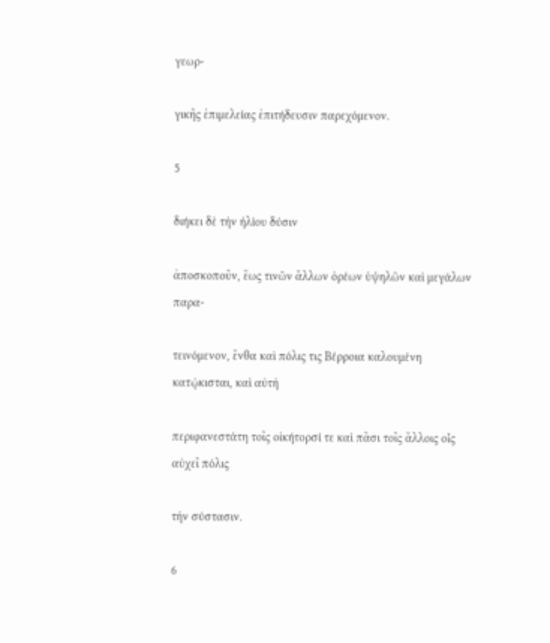γεωρ-

γικῆς ἐπιμελείας ἐπιτήδευσιν παρεχόμενον.

5

διήκει δὲ τὴν ἡλίου δύσιν

ἀποσκοποῦν, ἕως τινῶν ἄλλων ὀρέων ὑψηλῶν καὶ μεγάλων παρα-

τεινόμενον, ἔνθα καὶ πόλις τις Βέρροια καλουμένη κατῴκισται, καὶ αὐτὴ

περιφανεστάτη τοῖς οἰκήτορσί τε καὶ πᾶσι τοῖς ἄλλοις οἷς αὐχεῖ πόλις

τὴν σύστασιν.

6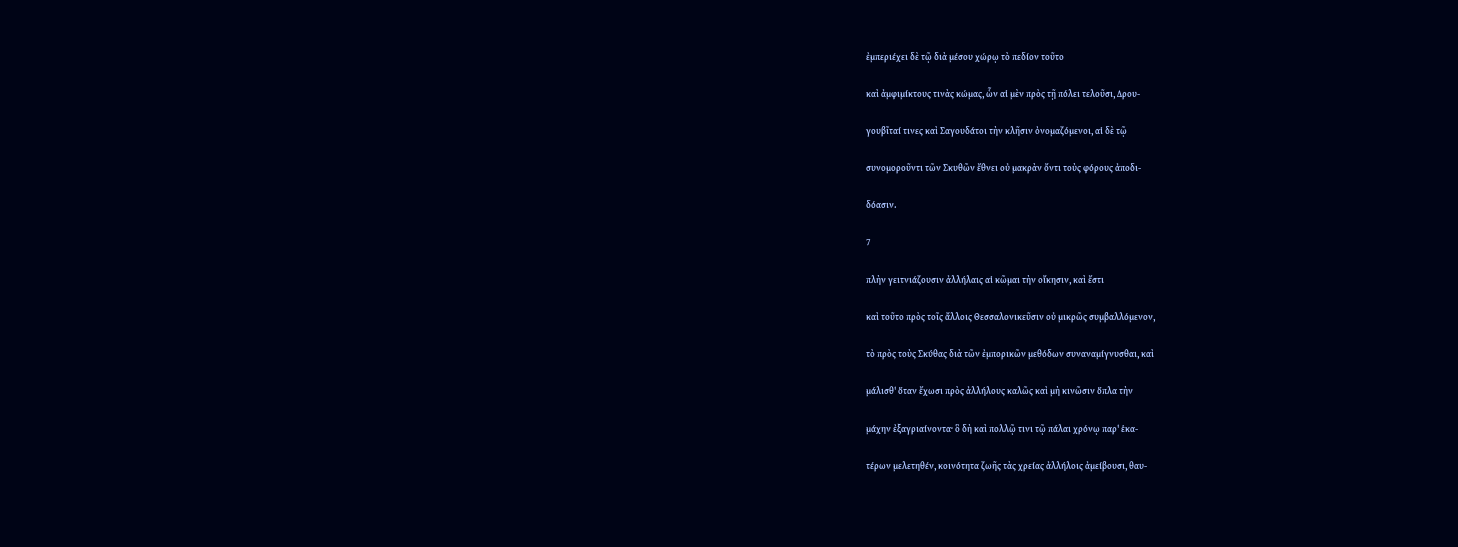ἐμπεριέχει δὲ τῷ διὰ μέσου χώρῳ τὸ πεδίον τοῦτο

καὶ ἀμφιμίκτους τινὰς κώμας, ὧν αἱ μὲν πρὸς τῇ πόλει τελοῦσι, Δρου-

γουβῖταί τινες καὶ Σαγουδάτοι τὴν κλῆσιν ὀνομαζόμενοι, αἱ δὲ τῷ

συνομοροῦντι τῶν Σκυθῶν ἔθνει οὐ μακρὰν ὄντι τοὺς φόρους ἀποδι-

δόασιν.

7

πλὴν γειτνιάζουσιν ἀλλήλαις αἱ κῶμαι τὴν οἴκησιν, καὶ ἔστι

καὶ τοῦτο πρὸς τοῖς ἄλλοις Θεσσαλονικεῦσιν οὐ μικρῶς συμβαλλόμενον,

τὸ πρὸς τοὺς Σκύθας διὰ τῶν ἐμπορικῶν μεθόδων συναναμίγνυσθαι, καὶ

μάλισθ' ὅταν ἔχωσι πρὸς ἀλλήλους καλῶς καὶ μὴ κινῶσιν ὅπλα τὴν

μάχην ἐξαγριαίνοντα· ὃ δὴ καὶ πολλῷ τινι τῷ πάλαι χρόνῳ παρ' ἑκα-

τέρων μελετηθέν, κοινότητα ζωῆς τὰς χρείας ἀλλήλοις ἀμείβουσι, θαυ-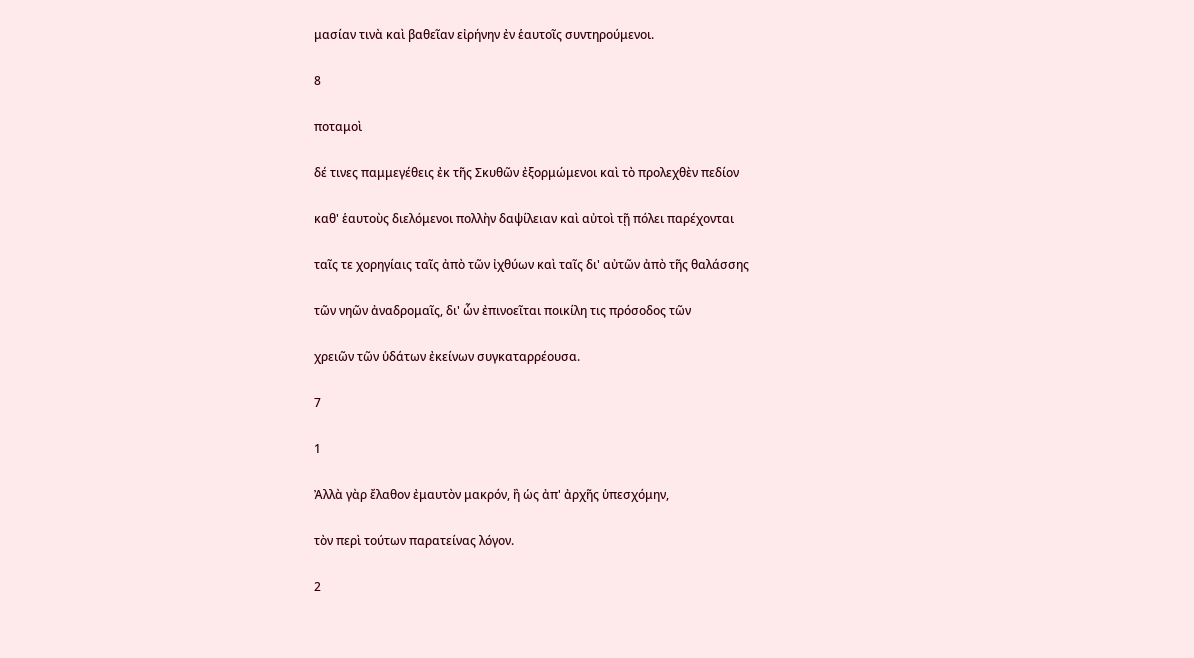μασίαν τινὰ καὶ βαθεῖαν εἰρήνην ἐν ἑαυτοῖς συντηρούμενοι.

8

ποταμοὶ

δέ τινες παμμεγέθεις ἐκ τῆς Σκυθῶν ἐξορμώμενοι καὶ τὸ προλεχθὲν πεδίον

καθ' ἑαυτοὺς διελόμενοι πολλὴν δαψίλειαν καὶ αὐτοὶ τῇ πόλει παρέχονται

ταῖς τε χορηγίαις ταῖς ἀπὸ τῶν ἰχθύων καὶ ταῖς δι' αὐτῶν ἀπὸ τῆς θαλάσσης

τῶν νηῶν ἀναδρομαῖς, δι' ὧν ἐπινοεῖται ποικίλη τις πρόσοδος τῶν

χρειῶν τῶν ὑδάτων ἐκείνων συγκαταρρέουσα.

7

1

Ἀλλὰ γὰρ ἔλαθον ἐμαυτὸν μακρόν, ἢ ὡς ἀπ' ἀρχῆς ὑπεσχόμην,

τὸν περὶ τούτων παρατείνας λόγον.

2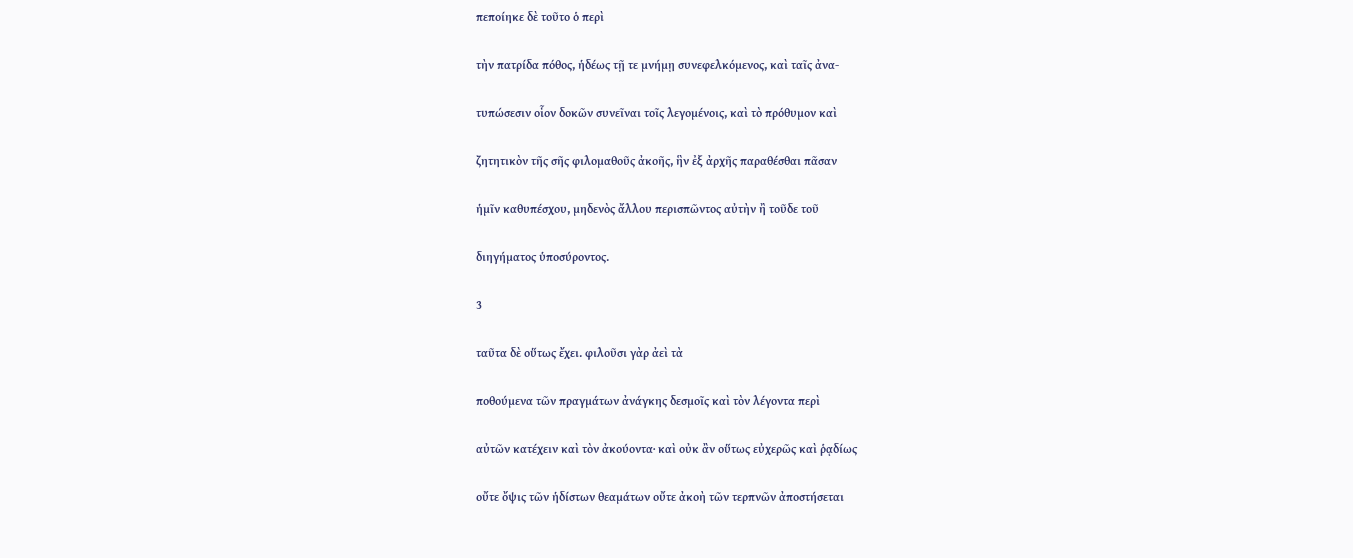πεποίηκε δὲ τοῦτο ὁ περὶ

τὴν πατρίδα πόθος, ἡδέως τῇ τε μνήμῃ συνεφελκόμενος, καὶ ταῖς ἀνα-

τυπώσεσιν οἷον δοκῶν συνεῖναι τοῖς λεγομένοις, καὶ τὸ πρόθυμον καὶ

ζητητικὸν τῆς σῆς φιλομαθοῦς ἀκοῆς, ἣν ἐξ ἀρχῆς παραθέσθαι πᾶσαν

ἡμῖν καθυπέσχου, μηδενὸς ἄλλου περισπῶντος αὐτὴν ἢ τοῦδε τοῦ

διηγήματος ὑποσύροντος.

3

ταῦτα δὲ οὕτως ἔχει. φιλοῦσι γὰρ ἀεὶ τὰ

ποθούμενα τῶν πραγμάτων ἀνάγκης δεσμοῖς καὶ τὸν λέγοντα περὶ

αὐτῶν κατέχειν καὶ τὸν ἀκούοντα· καὶ οὐκ ἂν οὕτως εὐχερῶς καὶ ῥᾳδίως

οὔτε ὄψις τῶν ἡδίστων θεαμάτων οὔτε ἀκοὴ τῶν τερπνῶν ἀποστήσεται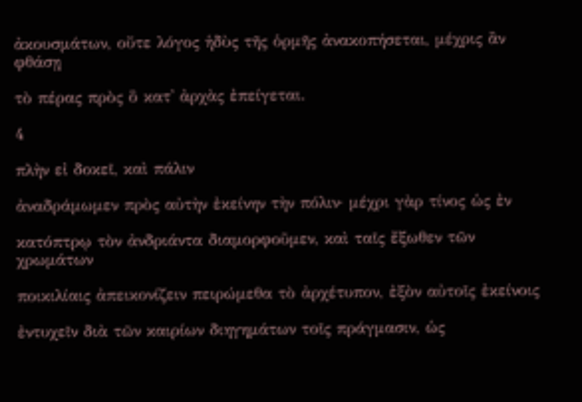ἀκουσμάτων, οὔτε λόγος ἡδὺς τῆς ὁρμῆς ἀνακοπήσεται, μέχρις ἂν φθάσῃ

τὸ πέρας πρὸς ὃ κατ' ἀρχὰς ἐπείγεται.

4

πλὴν εἰ δοκεῖ, καὶ πάλιν

ἀναδράμωμεν πρὸς αὐτὴν ἐκείνην τὴν πόλιν· μέχρι γὰρ τίνος ὡς ἐν

κατόπτρῳ τὸν ἀνδριάντα διαμορφοῦμεν, καὶ ταῖς ἔξωθεν τῶν χρωμάτων

ποικιλίαις ἀπεικονίζειν πειρώμεθα τὸ ἀρχέτυπον, ἐξὸν αὐτοῖς ἐκείνοις

ἐντυχεῖν διὰ τῶν καιρίων διηγημάτων τοῖς πράγμασιν, ὡς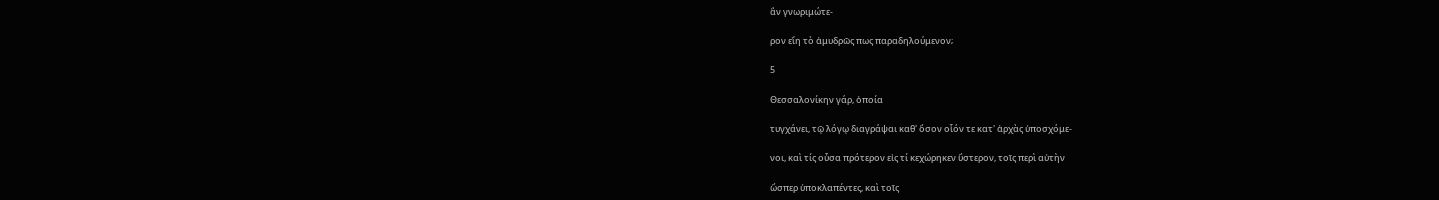ἂν γνωριμώτε-

ρον εἴη τὸ ἀμυδρῶς πως παραδηλούμενον;

5

Θεσσαλονίκην γάρ, ὁποία

τυγχάνει, τῷ λόγῳ διαγράψαι καθ' ὅσον οἷόν τε κατ' ἀρχὰς ὑποσχόμε-

νοι, καὶ τίς οὖσα πρότερον εἰς τί κεχώρηκεν ὕστερον, τοῖς περὶ αὐτὴν

ὥσπερ ὑποκλαπέντες, καὶ τοῖς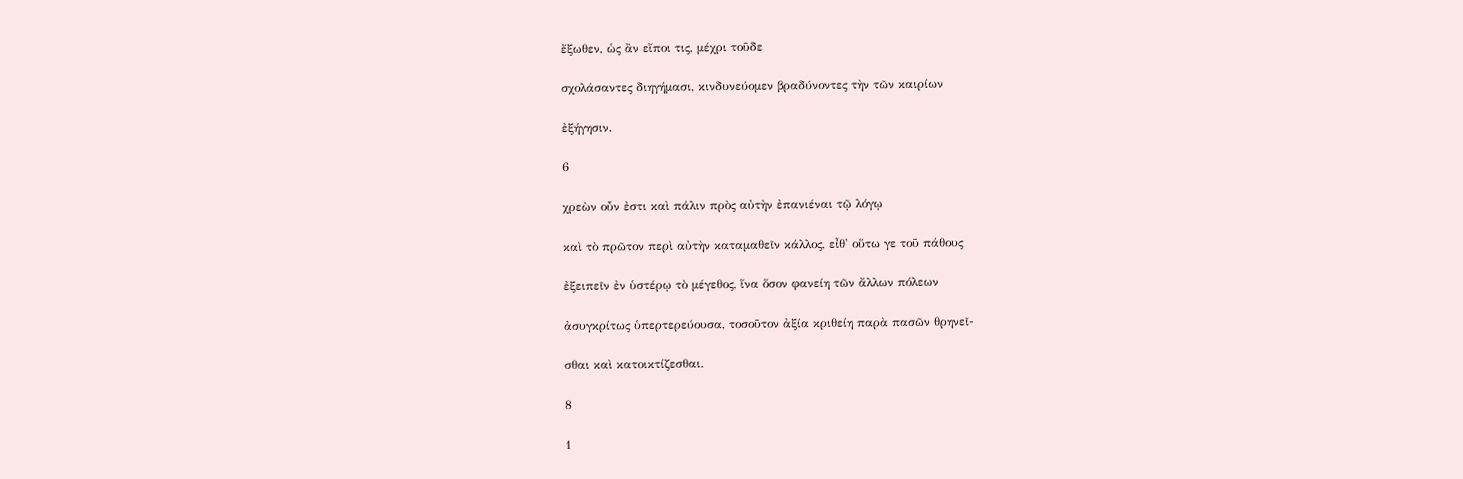ἔξωθεν, ὡς ἂν εἴποι τις, μέχρι τοῦδε

σχολάσαντες διηγήμασι, κινδυνεύομεν βραδύνοντες τὴν τῶν καιρίων

ἐξήγησιν.

6

χρεὼν οὖν ἐστι καὶ πάλιν πρὸς αὐτὴν ἐπανιέναι τῷ λόγῳ

καὶ τὸ πρῶτον περὶ αὐτὴν καταμαθεῖν κάλλος, εἶθ' οὕτω γε τοῦ πάθους

ἐξειπεῖν ἐν ὑστέρῳ τὸ μέγεθος, ἵνα ὅσον φανείη τῶν ἄλλων πόλεων

ἀσυγκρίτως ὑπερτερεύουσα, τοσοῦτον ἀξία κριθείη παρὰ πασῶν θρηνεῖ-

σθαι καὶ κατοικτίζεσθαι.

8

1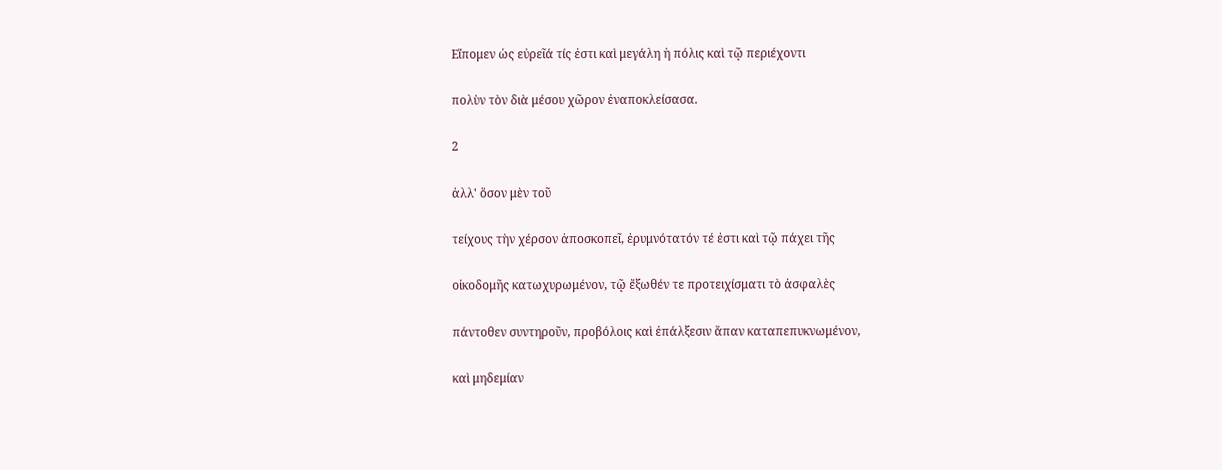Εἴπομεν ὡς εὐρεῖά τίς ἐστι καὶ μεγάλη ἡ πόλις καὶ τῷ περιέχοντι

πολὺν τὸν διὰ μέσου χῶρον ἐναποκλείσασα.

2

ἀλλ' ὅσον μὲν τοῦ

τείχους τὴν χέρσον ἀποσκοπεῖ, ἐρυμνότατόν τέ ἐστι καὶ τῷ πάχει τῆς

οἰκοδομῆς κατωχυρωμένον, τῷ ἔξωθέν τε προτειχίσματι τὸ ἀσφαλὲς

πάντοθεν συντηροῦν, προβόλοις καὶ ἐπάλξεσιν ἅπαν καταπεπυκνωμένον,

καὶ μηδεμίαν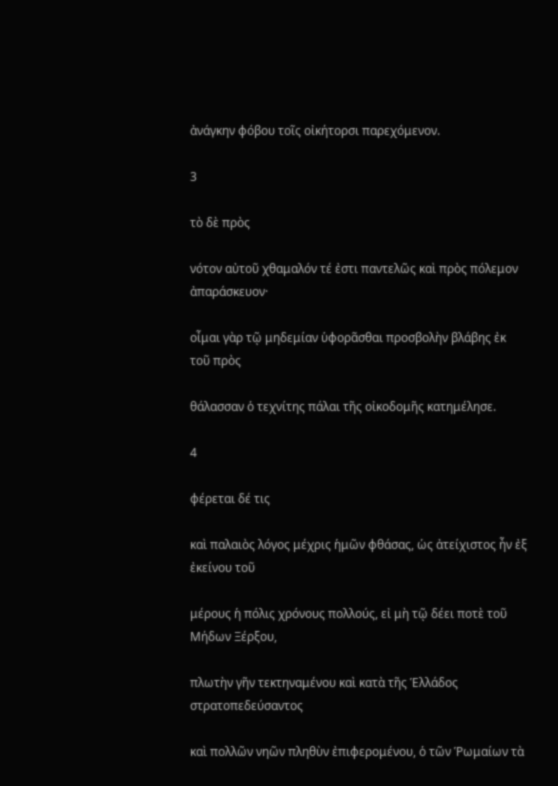ἀνάγκην φόβου τοῖς οἰκήτορσι παρεχόμενον.

3

τὸ δὲ πρὸς

νότον αὐτοῦ χθαμαλόν τέ ἐστι παντελῶς καὶ πρὸς πόλεμον ἀπαράσκευον·

οἶμαι γὰρ τῷ μηδεμίαν ὑφορᾶσθαι προσβολὴν βλάβης ἐκ τοῦ πρὸς

θάλασσαν ὁ τεχνίτης πάλαι τῆς οἰκοδομῆς κατημέλησε.

4

φέρεται δέ τις

καὶ παλαιὸς λόγος μέχρις ἡμῶν φθάσας, ὡς ἀτείχιστος ἦν ἐξ ἐκείνου τοῦ

μέρους ἡ πόλις χρόνους πολλούς, εἰ μὴ τῷ δέει ποτὲ τοῦ Μήδων Ξέρξου,

πλωτὴν γῆν τεκτηναμένου καὶ κατὰ τῆς Ἑλλάδος στρατοπεδεύσαντος

καὶ πολλῶν νηῶν πληθὺν ἐπιφερομένου, ὁ τῶν Ῥωμαίων τὰ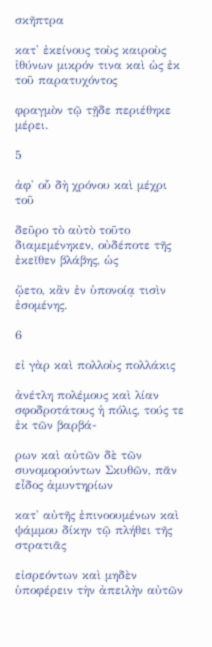σκῆπτρα

κατ' ἐκείνους τοὺς καιροὺς ἰθύνων μικρόν τινα καὶ ὡς ἐκ τοῦ παρατυχόντος

φραγμὸν τῷ τῇδε περιέθηκε μέρει.

5

ἀφ' οὗ δὴ χρόνου καὶ μέχρι τοῦ

δεῦρο τὸ αὐτὸ τοῦτο διαμεμένηκεν, οὐδέποτε τῆς ἐκεῖθεν βλάβης, ὡς

ᾤετο, κἂν ἐν ὑπονοίᾳ τισὶν ἐσομένης.

6

εἰ γὰρ καὶ πολλοὺς πολλάκις

ἀνέτλη πολέμους καὶ λίαν σφοδροτάτους ἡ πόλις, τούς τε ἐκ τῶν βαρβά-

ρων καὶ αὐτῶν δὲ τῶν συνομορούντων Σκυθῶν, πᾶν εἶδος ἀμυντηρίων

κατ' αὐτῆς ἐπινοουμένων καὶ ψάμμου δίκην τῷ πλήθει τῆς στρατιᾶς

εἰσρεόντων καὶ μηδὲν ὑποφέρειν τὴν ἀπειλὴν αὐτῶν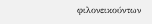φιλονεικούντων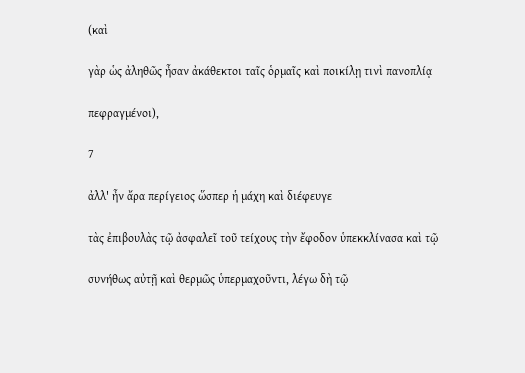(καὶ

γὰρ ὡς ἀληθῶς ἦσαν ἀκάθεκτοι ταῖς ὁρμαῖς καὶ ποικίλῃ τινὶ πανοπλίᾳ

πεφραγμένοι),

7

ἀλλ' ἦν ἄρα περίγειος ὥσπερ ἡ μάχη καὶ διέφευγε

τὰς ἐπιβουλὰς τῷ ἀσφαλεῖ τοῦ τείχους τὴν ἔφοδον ὑπεκκλίνασα καὶ τῷ

συνήθως αὐτῇ καὶ θερμῶς ὑπερμαχοῦντι, λέγω δὴ τῷ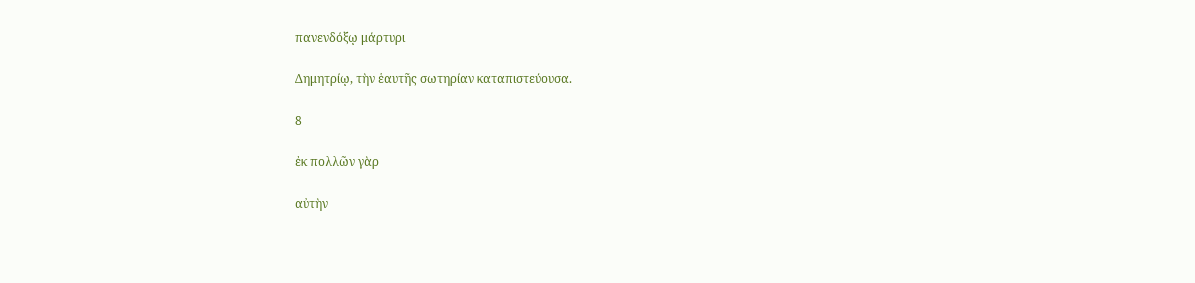πανενδόξῳ μάρτυρι

Δημητρίῳ, τὴν ἑαυτῆς σωτηρίαν καταπιστεύουσα.

8

ἐκ πολλῶν γὰρ

αὐτὴν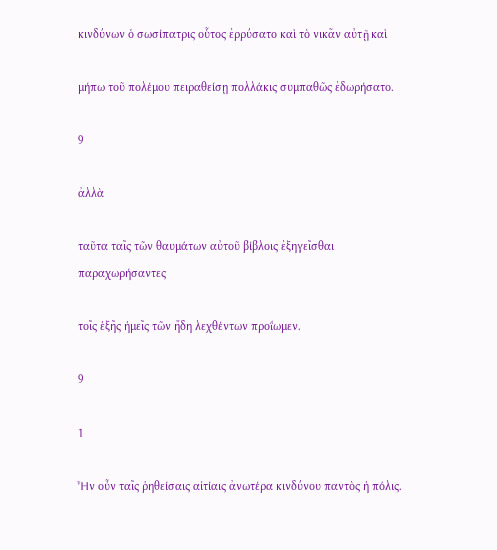κινδύνων ὁ σωσίπατρις οὗτος ἐρρύσατο καὶ τὸ νικᾶν αὐτῇ καὶ

μήπω τοῦ πολέμου πειραθείσῃ πολλάκις συμπαθῶς ἐδωρήσατο.

9

ἀλλὰ

ταῦτα ταῖς τῶν θαυμάτων αὐτοῦ βίβλοις ἐξηγεῖσθαι παραχωρήσαντες

τοῖς ἑξῆς ἡμεῖς τῶν ἤδη λεχθέντων προΐωμεν.

9

1

Ἦν οὖν ταῖς ῥηθείσαις αἰτίαις ἀνωτέρα κινδύνου παντὸς ἡ πόλις.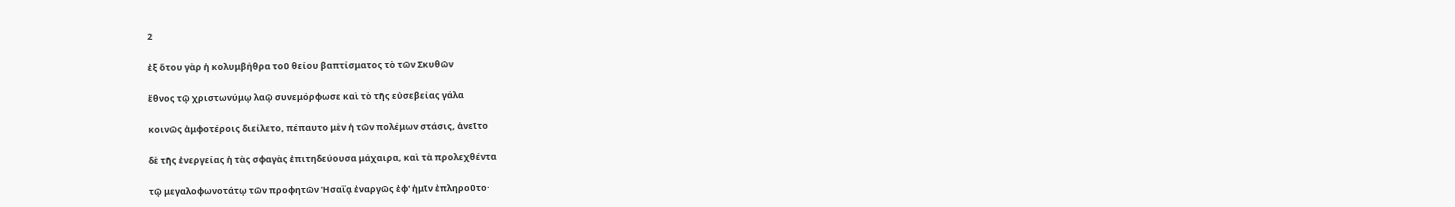2

ἐξ ὅτου γὰρ ἡ κολυμβήθρα τοῦ θείου βαπτίσματος τὸ τῶν Σκυθῶν

ἔθνος τῷ χριστωνύμῳ λαῷ συνεμόρφωσε καὶ τὸ τῆς εὐσεβείας γάλα

κοινῶς ἀμφοτέροις διείλετο, πέπαυτο μὲν ἡ τῶν πολέμων στάσις, ἀνεῖτο

δὲ τῆς ἐνεργείας ἡ τὰς σφαγὰς ἐπιτηδεύουσα μάχαιρα, καὶ τὰ προλεχθέντα

τῷ μεγαλοφωνοτάτῳ τῶν προφητῶν Ἠσαΐᾳ ἐναργῶς ἐφ' ἡμῖν ἐπληροῦτο·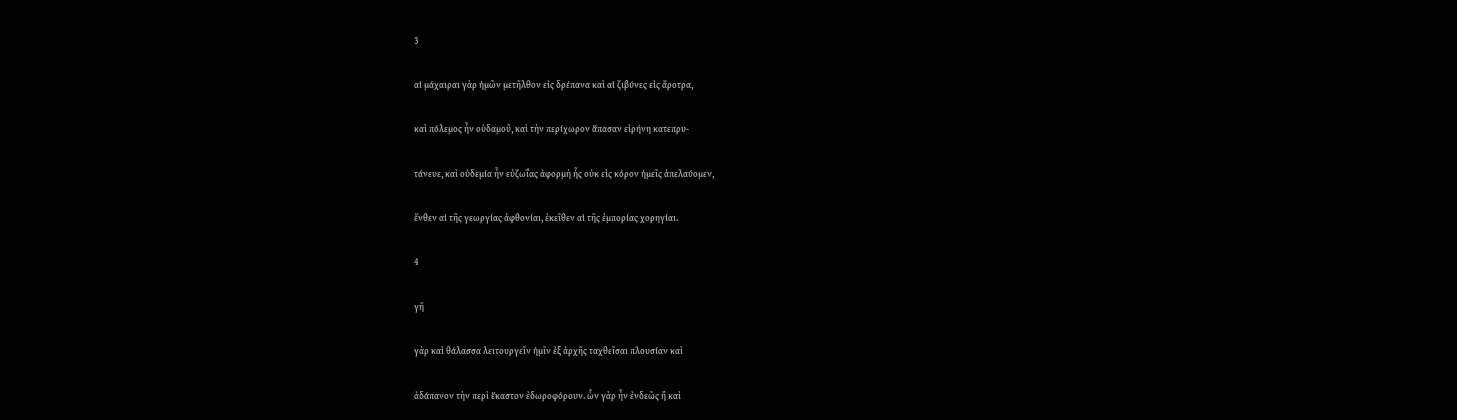3

αἱ μάχαιραι γὰρ ἡμῶν μετῆλθον εἰς δρέπανα καὶ αἱ ζιβύνες εἰς ἄροτρα,

καὶ πόλεμος ἦν οὐδαμοῦ, καὶ τὴν περίχωρον ἅπασαν εἰρήνη κατεπρυ-

τάνευε, καὶ οὐδεμία ἦν εὐζωΐας ἀφορμὴ ἧς οὐκ εἰς κόρον ἡμεῖς ἀπελαύομεν,

ἔνθεν αἱ τῆς γεωργίας ἀφθονίαι, ἐκεῖθεν αἱ τῆς ἐμπορίας χορηγίαι.

4

γῆ

γὰρ καὶ θάλασσα λειτουργεῖν ἡμῖν ἐξ ἀρχῆς ταχθεῖσαι πλουσίαν καὶ

ἀδάπανον τὴν περὶ ἕκαστον ἐδωροφόρουν. ὧν γὰρ ἦν ἐνδεῶς ἢ καὶ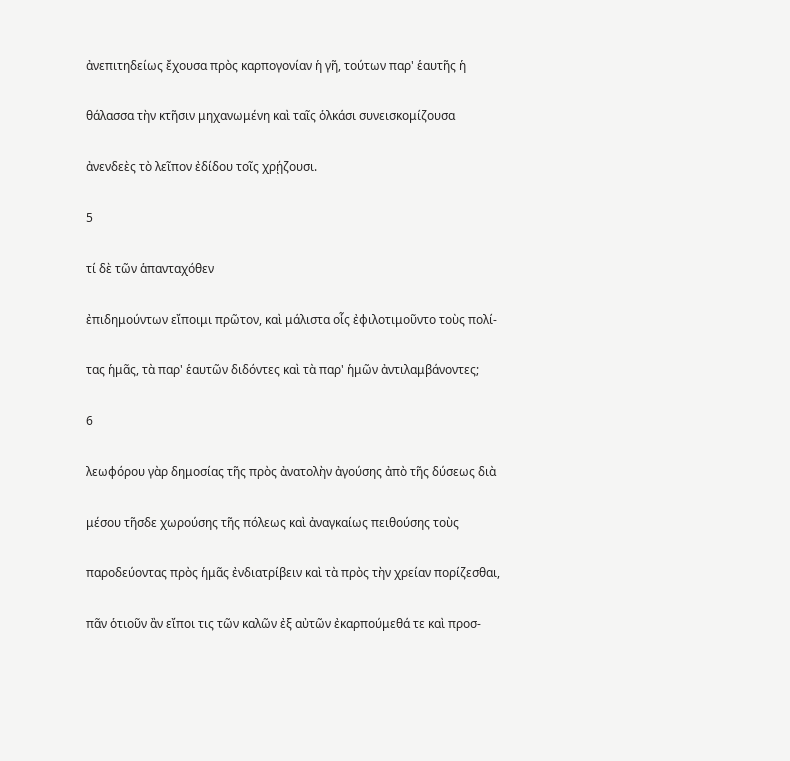ἀνεπιτηδείως ἔχουσα πρὸς καρπογονίαν ἡ γῆ, τούτων παρ' ἑαυτῆς ἡ

θάλασσα τὴν κτῆσιν μηχανωμένη καὶ ταῖς ὁλκάσι συνεισκομίζουσα

ἀνενδεὲς τὸ λεῖπον ἐδίδου τοῖς χρῄζουσι.

5

τί δὲ τῶν ἁπανταχόθεν

ἐπιδημούντων εἴποιμι πρῶτον, καὶ μάλιστα οἷς ἐφιλοτιμοῦντο τοὺς πολί-

τας ἡμᾶς, τὰ παρ' ἑαυτῶν διδόντες καὶ τὰ παρ' ἡμῶν ἀντιλαμβάνοντες;

6

λεωφόρου γὰρ δημοσίας τῆς πρὸς ἀνατολὴν ἀγούσης ἀπὸ τῆς δύσεως διὰ

μέσου τῆσδε χωρούσης τῆς πόλεως καὶ ἀναγκαίως πειθούσης τοὺς

παροδεύοντας πρὸς ἡμᾶς ἐνδιατρίβειν καὶ τὰ πρὸς τὴν χρείαν πορίζεσθαι,

πᾶν ὁτιοῦν ἂν εἴποι τις τῶν καλῶν ἐξ αὐτῶν ἐκαρπούμεθά τε καὶ προσ-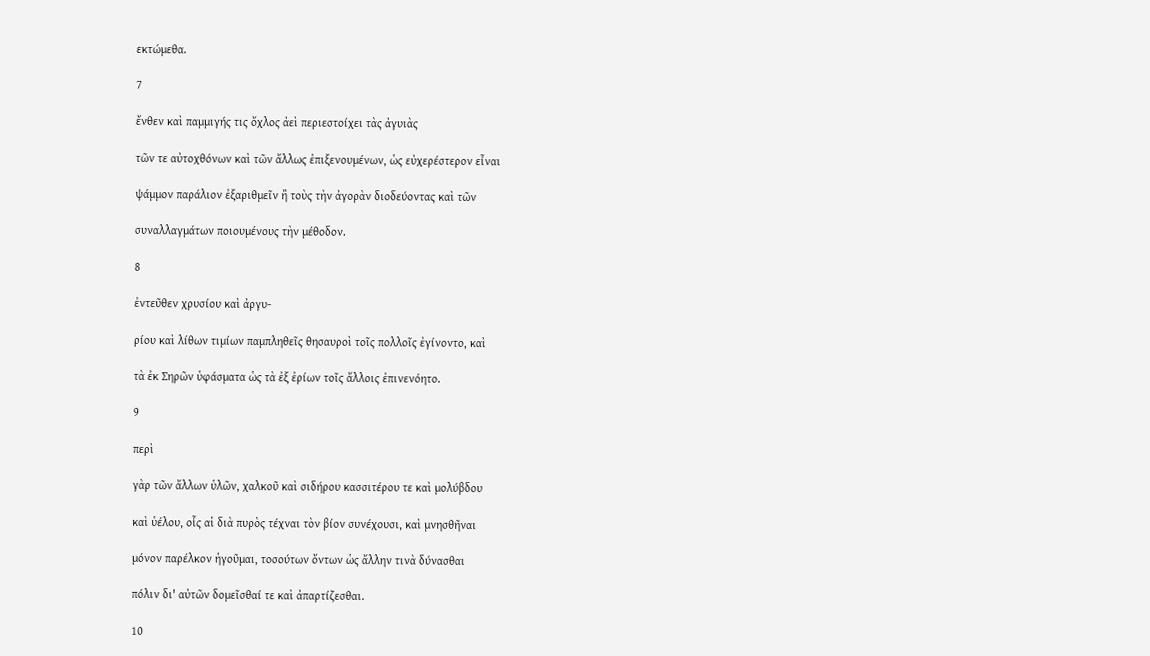εκτώμεθα.

7

ἔνθεν καὶ παμμιγής τις ὄχλος ἀεὶ περιεστοίχει τὰς ἀγυιὰς

τῶν τε αὐτοχθόνων καὶ τῶν ἄλλως ἐπιξενουμένων, ὡς εὐχερέστερον εἶναι

ψάμμον παράλιον ἐξαριθμεῖν ἢ τοὺς τὴν ἀγορὰν διοδεύοντας καὶ τῶν

συναλλαγμάτων ποιουμένους τὴν μέθοδον.

8

ἐντεῦθεν χρυσίου καὶ ἀργυ-

ρίου καὶ λίθων τιμίων παμπληθεῖς θησαυροὶ τοῖς πολλοῖς ἐγίνοντο, καὶ

τὰ ἐκ Σηρῶν ὑφάσματα ὡς τὰ ἐξ ἐρίων τοῖς ἄλλοις ἐπινενόητο.

9

περὶ

γὰρ τῶν ἄλλων ὑλῶν, χαλκοῦ καὶ σιδήρου κασσιτέρου τε καὶ μολύβδου

καὶ ὑέλου, οἷς αἱ διὰ πυρὸς τέχναι τὸν βίον συνέχουσι, καὶ μνησθῆναι

μόνον παρέλκον ἡγοῦμαι, τοσούτων ὄντων ὡς ἄλλην τινὰ δύνασθαι

πόλιν δι' αὐτῶν δομεῖσθαί τε καὶ ἀπαρτίζεσθαι.

10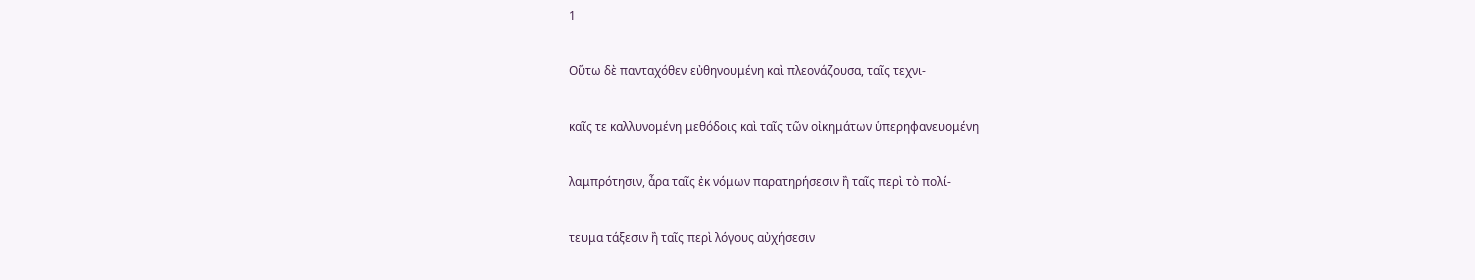1

Οὕτω δὲ πανταχόθεν εὐθηνουμένη καὶ πλεονάζουσα, ταῖς τεχνι-

καῖς τε καλλυνομένη μεθόδοις καὶ ταῖς τῶν οἰκημάτων ὑπερηφανευομένη

λαμπρότησιν, ἆρα ταῖς ἐκ νόμων παρατηρήσεσιν ἢ ταῖς περὶ τὸ πολί-

τευμα τάξεσιν ἢ ταῖς περὶ λόγους αὐχήσεσιν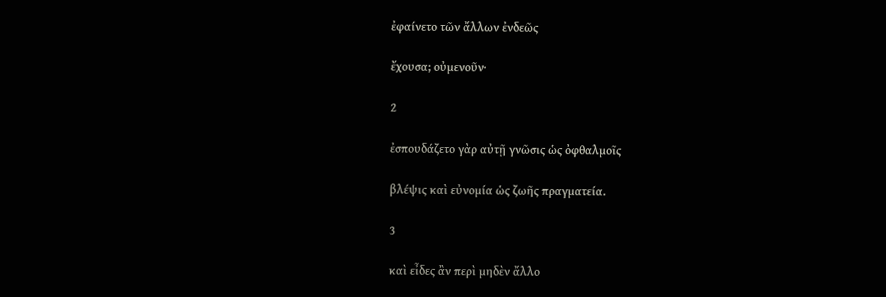ἐφαίνετο τῶν ἄλλων ἐνδεῶς

ἔχουσα; οὐμενοῦν·

2

ἐσπουδάζετο γὰρ αὐτῇ γνῶσις ὡς ὀφθαλμοῖς

βλέψις καὶ εὐνομία ὡς ζωῆς πραγματεία.

3

καὶ εἶδες ἂν περὶ μηδὲν ἄλλο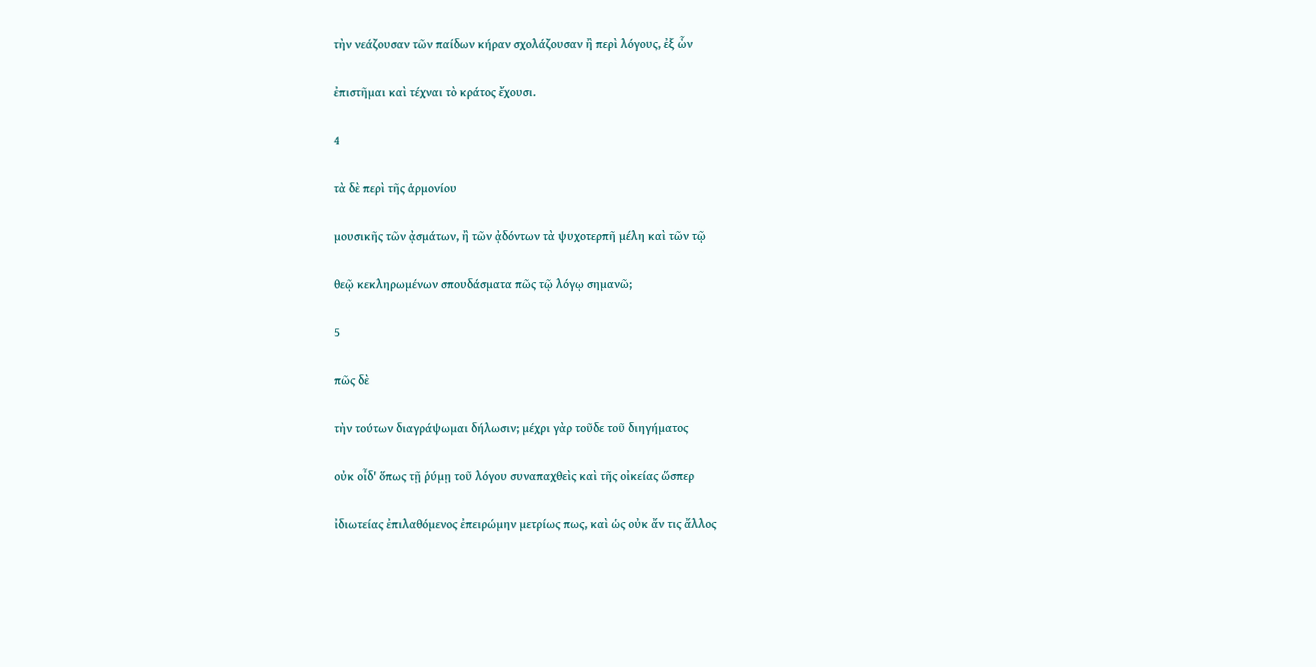τὴν νεάζουσαν τῶν παίδων κήραν σχολάζουσαν ἢ περὶ λόγους, ἐξ ὧν

ἐπιστῆμαι καὶ τέχναι τὸ κράτος ἔχουσι.

4

τὰ δὲ περὶ τῆς ἁρμονίου

μουσικῆς τῶν ᾀσμάτων, ἢ τῶν ᾀδόντων τὰ ψυχοτερπῆ μέλη καὶ τῶν τῷ

θεῷ κεκληρωμένων σπουδάσματα πῶς τῷ λόγῳ σημανῶ;

5

πῶς δὲ

τὴν τούτων διαγράψωμαι δήλωσιν; μέχρι γὰρ τοῦδε τοῦ διηγήματος

οὐκ οἶδ' ὅπως τῇ ῥύμῃ τοῦ λόγου συναπαχθεὶς καὶ τῆς οἰκείας ὥσπερ

ἰδιωτείας ἐπιλαθόμενος ἐπειρώμην μετρίως πως, καὶ ὡς οὐκ ἄν τις ἄλλος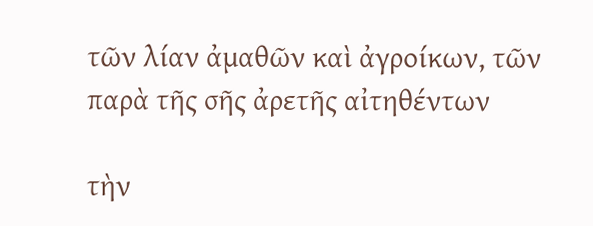τῶν λίαν ἀμαθῶν καὶ ἀγροίκων, τῶν παρὰ τῆς σῆς ἀρετῆς αἰτηθέντων

τὴν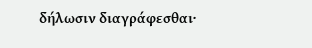δήλωσιν διαγράφεσθαι·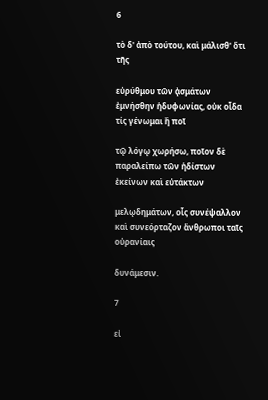6

τὸ δ' ἀπὸ τούτου, καὶ μάλισθ' ὅτι τῆς

εὐρύθμου τῶν ᾀσμάτων ἐμνήσθην ἡδυφωνίας, οὐκ οἶδα τίς γένωμαι ἢ ποῖ

τῷ λόγῳ χωρήσω, ποῖον δὲ παραλείπω τῶν ἡδίστων ἐκείνων καὶ εὐτάκτων

μελῳδημάτων, οἷς συνέψαλλον καὶ συνεόρταζον ἄνθρωποι ταῖς οὐρανίαις

δυνάμεσιν.

7

εἰ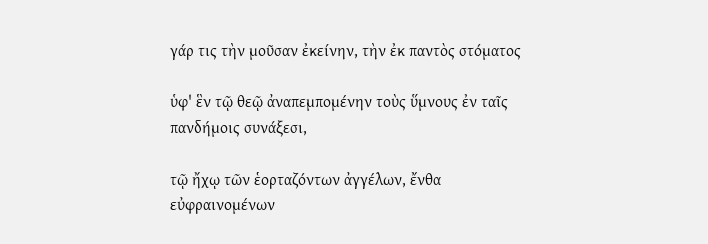γάρ τις τὴν μοῦσαν ἐκείνην, τὴν ἐκ παντὸς στόματος

ὑφ' ἓν τῷ θεῷ ἀναπεμπομένην τοὺς ὕμνους ἐν ταῖς πανδήμοις συνάξεσι,

τῷ ἤχῳ τῶν ἑορταζόντων ἀγγέλων, ἔνθα εὐφραινομένων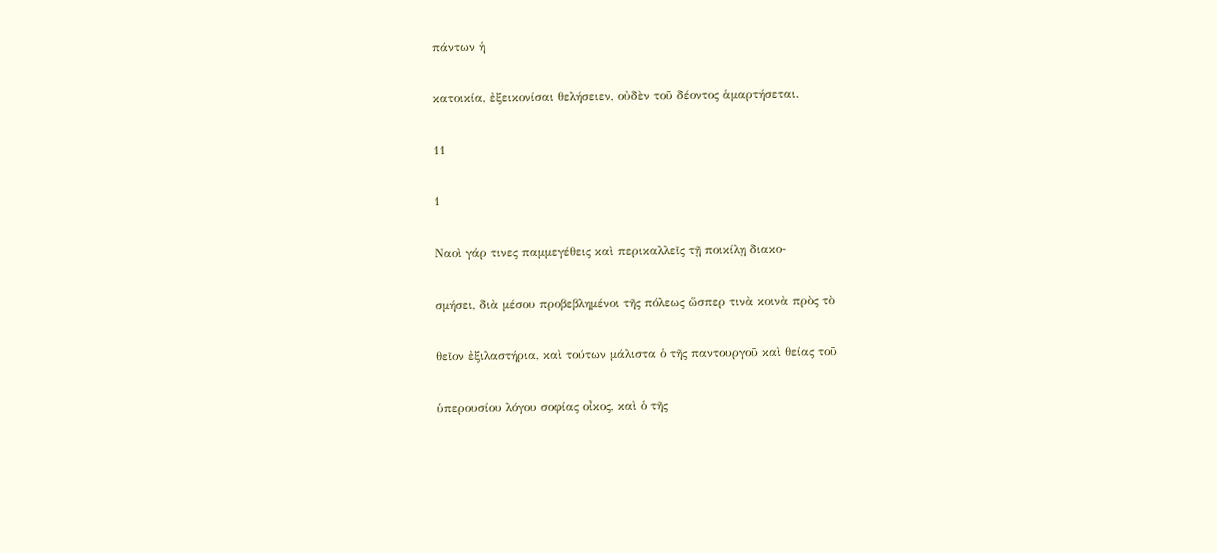πάντων ἡ

κατοικία, ἐξεικονίσαι θελήσειεν, οὐδὲν τοῦ δέοντος ἁμαρτήσεται.

11

1

Ναοὶ γάρ τινες παμμεγέθεις καὶ περικαλλεῖς τῇ ποικίλῃ διακο-

σμήσει, διὰ μέσου προβεβλημένοι τῆς πόλεως ὥσπερ τινὰ κοινὰ πρὸς τὸ

θεῖον ἐξιλαστήρια, καὶ τούτων μάλιστα ὁ τῆς παντουργοῦ καὶ θείας τοῦ

ὑπερουσίου λόγου σοφίας οἶκος, καὶ ὁ τῆς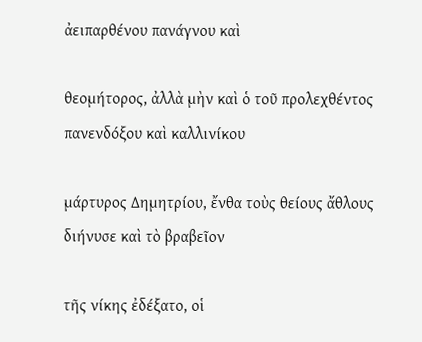ἀειπαρθένου πανάγνου καὶ

θεομήτορος, ἀλλὰ μὴν καὶ ὁ τοῦ προλεχθέντος πανενδόξου καὶ καλλινίκου

μάρτυρος Δημητρίου, ἔνθα τοὺς θείους ἄθλους διήνυσε καὶ τὸ βραβεῖον

τῆς νίκης ἐδέξατο, οἱ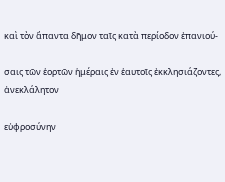καὶ τὸν ἅπαντα δῆμον ταῖς κατὰ περίοδον ἐπανιού-

σαις τῶν ἑορτῶν ἡμέραις ἐν ἑαυτοῖς ἐκκλησιάζοντες, ἀνεκλάλητον

εὐφροσύνην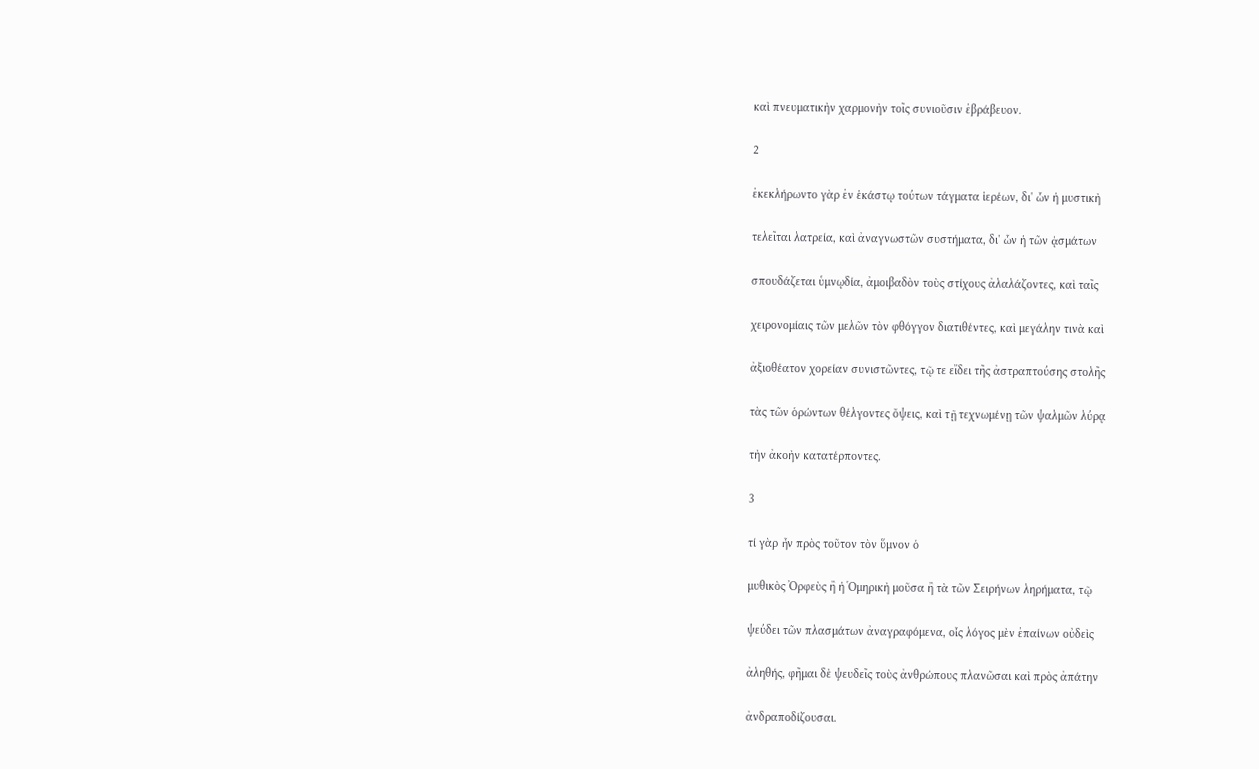καὶ πνευματικὴν χαρμονὴν τοῖς συνιοῦσιν ἐβράβευον.

2

ἐκεκλήρωντο γὰρ ἐν ἑκάστῳ τούτων τάγματα ἱερέων, δι' ὧν ἡ μυστικὴ

τελεῖται λατρεία, καὶ ἀναγνωστῶν συστήματα, δι' ὧν ἡ τῶν ᾀσμάτων

σπουδάζεται ὑμνῳδία, ἀμοιβαδὸν τοὺς στίχους ἀλαλάζοντες, καὶ ταῖς

χειρονομίαις τῶν μελῶν τὸν φθόγγον διατιθέντες, καὶ μεγάλην τινὰ καὶ

ἀξιοθέατον χορείαν συνιστῶντες, τῷ τε εἴδει τῆς ἀστραπτούσης στολῆς

τὰς τῶν ὁρώντων θέλγοντες ὄψεις, καὶ τῇ τεχνωμένῃ τῶν ψαλμῶν λύρᾳ

τὴν ἀκοὴν κατατέρποντες.

3

τί γὰρ ἦν πρὸς τοῦτον τὸν ὕμνον ὁ

μυθικὸς Ὀρφεὺς ἢ ἡ Ὁμηρικὴ μοῦσα ἢ τὰ τῶν Σειρήνων ληρήματα, τῷ

ψεύδει τῶν πλασμάτων ἀναγραφόμενα, οἷς λόγος μὲν ἐπαίνων οὐδεὶς

ἀληθής, φῆμαι δὲ ψευδεῖς τοὺς ἀνθρώπους πλανῶσαι καὶ πρὸς ἀπάτην

ἀνδραποδίζουσαι.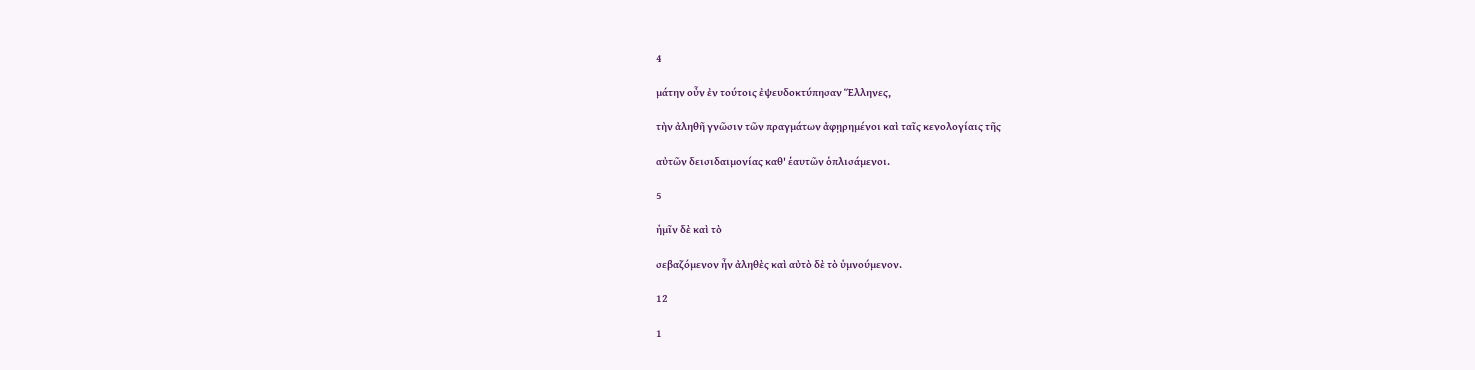4

μάτην οὖν ἐν τούτοις ἐψευδοκτύπησαν Ἕλληνες,

τὴν ἀληθῆ γνῶσιν τῶν πραγμάτων ἀφῃρημένοι καὶ ταῖς κενολογίαις τῆς

αὐτῶν δεισιδαιμονίας καθ' ἑαυτῶν ὁπλισάμενοι.

5

ἡμῖν δὲ καὶ τὸ

σεβαζόμενον ἦν ἀληθὲς καὶ αὐτὸ δὲ τὸ ὑμνούμενον.

12

1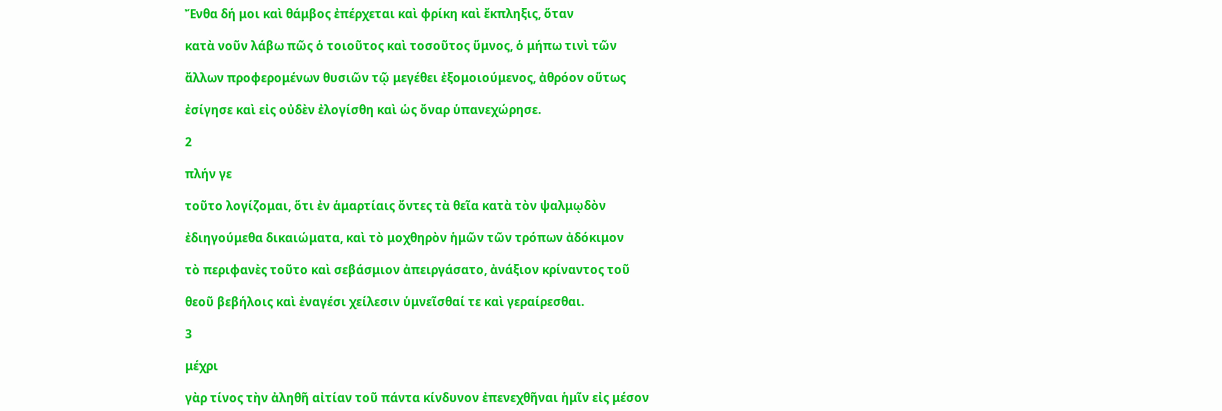Ἔνθα δή μοι καὶ θάμβος ἐπέρχεται καὶ φρίκη καὶ ἔκπληξις, ὅταν

κατὰ νοῦν λάβω πῶς ὁ τοιοῦτος καὶ τοσοῦτος ὕμνος, ὁ μήπω τινὶ τῶν

ἄλλων προφερομένων θυσιῶν τῷ μεγέθει ἐξομοιούμενος, ἀθρόον οὕτως

ἐσίγησε καὶ εἰς οὐδὲν ἐλογίσθη καὶ ὡς ὄναρ ὑπανεχώρησε.

2

πλήν γε

τοῦτο λογίζομαι, ὅτι ἐν ἁμαρτίαις ὄντες τὰ θεῖα κατὰ τὸν ψαλμῳδὸν

ἐδιηγούμεθα δικαιώματα, καὶ τὸ μοχθηρὸν ἡμῶν τῶν τρόπων ἀδόκιμον

τὸ περιφανὲς τοῦτο καὶ σεβάσμιον ἀπειργάσατο, ἀνάξιον κρίναντος τοῦ

θεοῦ βεβήλοις καὶ ἐναγέσι χείλεσιν ὑμνεῖσθαί τε καὶ γεραίρεσθαι.

3

μέχρι

γὰρ τίνος τὴν ἀληθῆ αἰτίαν τοῦ πάντα κίνδυνον ἐπενεχθῆναι ἡμῖν εἰς μέσον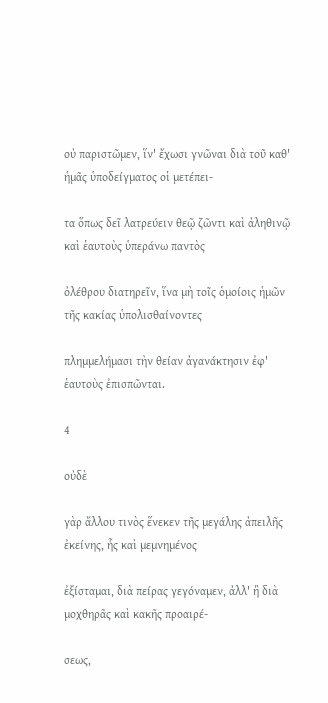οὐ παριστῶμεν, ἵν' ἔχωσι γνῶναι διὰ τοῦ καθ' ἡμᾶς ὑποδείγματος οἱ μετέπει-

τα ὅπως δεῖ λατρεύειν θεῷ ζῶντι καὶ ἀληθινῷ καὶ ἑαυτοὺς ὑπεράνω παντὸς

ὀλέθρου διατηρεῖν, ἵνα μὴ τοῖς ὁμοίοις ἡμῶν τῆς κακίας ὑπολισθαίνοντες

πλημμελήμασι τὴν θείαν ἀγανάκτησιν ἐφ' ἑαυτοὺς ἐπισπῶνται.

4

οὐδὲ

γὰρ ἄλλου τινὸς ἕνεκεν τῆς μεγάλης ἀπειλῆς ἐκείνης, ἧς καὶ μεμνημένος

ἐξίσταμαι, διὰ πείρας γεγόναμεν, ἀλλ' ἢ διὰ μοχθηρᾶς καὶ κακῆς προαιρέ-

σεως,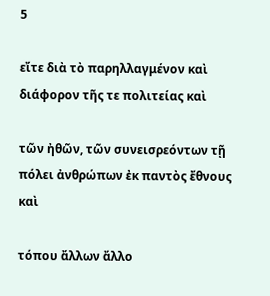5

εἴτε διὰ τὸ παρηλλαγμένον καὶ διάφορον τῆς τε πολιτείας καὶ

τῶν ἠθῶν, τῶν συνεισρεόντων τῇ πόλει ἀνθρώπων ἐκ παντὸς ἔθνους καὶ

τόπου ἄλλων ἄλλο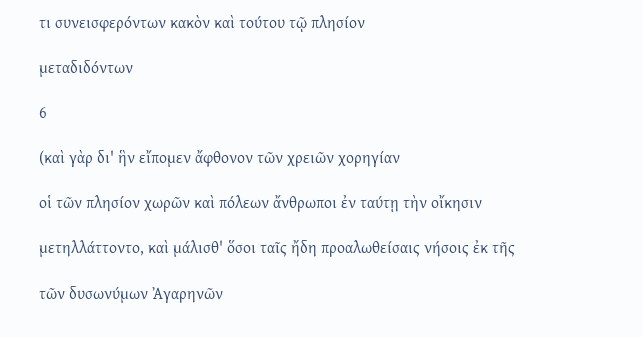τι συνεισφερόντων κακὸν καὶ τούτου τῷ πλησίον

μεταδιδόντων

6

(καὶ γὰρ δι' ἣν εἴπομεν ἄφθονον τῶν χρειῶν χορηγίαν

οἱ τῶν πλησίον χωρῶν καὶ πόλεων ἄνθρωποι ἐν ταύτῃ τὴν οἴκησιν

μετηλλάττοντο, καὶ μάλισθ' ὅσοι ταῖς ἤδη προαλωθείσαις νήσοις ἐκ τῆς

τῶν δυσωνύμων Ἀγαρηνῶν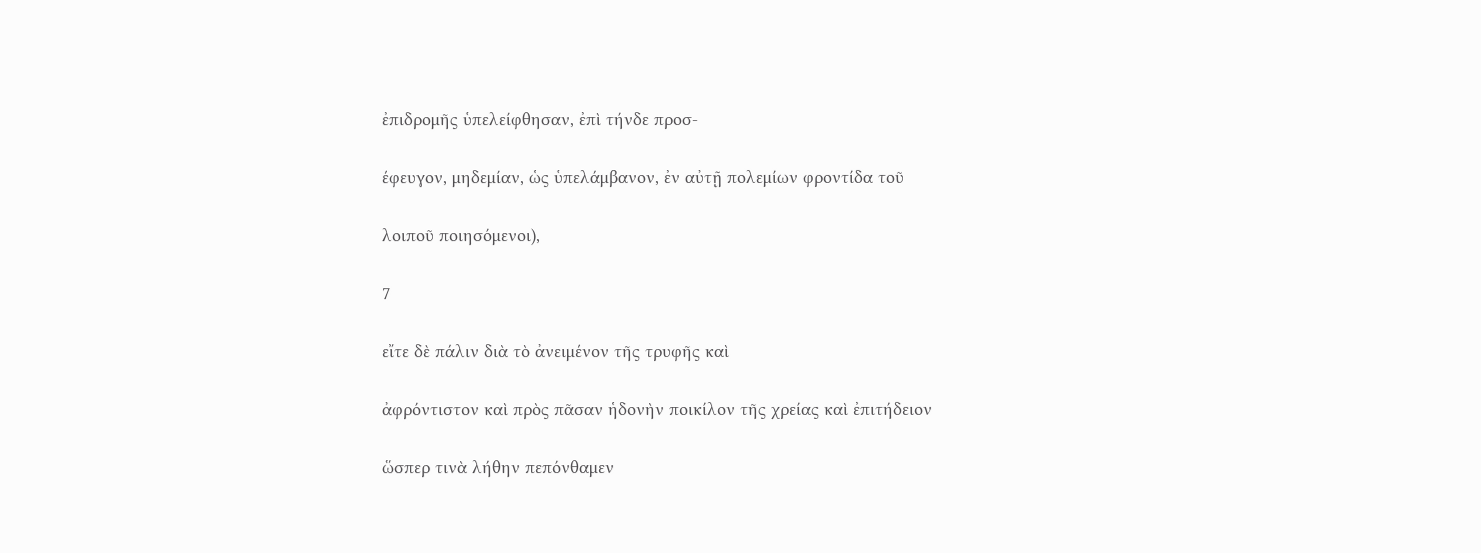ἐπιδρομῆς ὑπελείφθησαν, ἐπὶ τήνδε προσ-

έφευγον, μηδεμίαν, ὡς ὑπελάμβανον, ἐν αὐτῇ πολεμίων φροντίδα τοῦ

λοιποῦ ποιησόμενοι),

7

εἴτε δὲ πάλιν διὰ τὸ ἀνειμένον τῆς τρυφῆς καὶ

ἀφρόντιστον καὶ πρὸς πᾶσαν ἡδονὴν ποικίλον τῆς χρείας καὶ ἐπιτήδειον

ὥσπερ τινὰ λήθην πεπόνθαμεν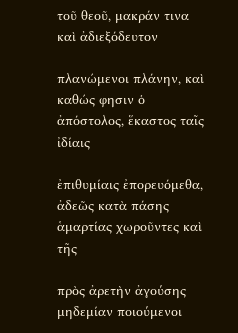τοῦ θεοῦ, μακράν τινα καὶ ἀδιεξόδευτον

πλανώμενοι πλάνην, καὶ καθώς φησιν ὁ ἀπόστολος, ἕκαστος ταῖς ἰδίαις

ἐπιθυμίαις ἐπορευόμεθα, ἀδεῶς κατὰ πάσης ἁμαρτίας χωροῦντες καὶ τῆς

πρὸς ἀρετὴν ἀγούσης μηδεμίαν ποιούμενοι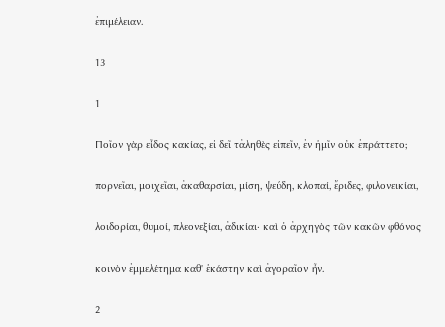ἐπιμέλειαν.

13

1

Ποῖον γὰρ εἶδος κακίας, εἰ δεῖ τἀληθὲς εἰπεῖν, ἐν ἡμῖν οὐκ ἐπράττετο;

πορνεῖαι, μοιχεῖαι, ἀκαθαρσίαι, μίση, ψεύδη, κλοπαί, ἔριδες, φιλονεικίαι,

λοιδορίαι, θυμοί, πλεονεξίαι, ἀδικίαι· καὶ ὁ ἀρχηγὸς τῶν κακῶν φθόνος

κοινὸν ἐμμελέτημα καθ' ἑκάστην καὶ ἀγοραῖον ἦν.

2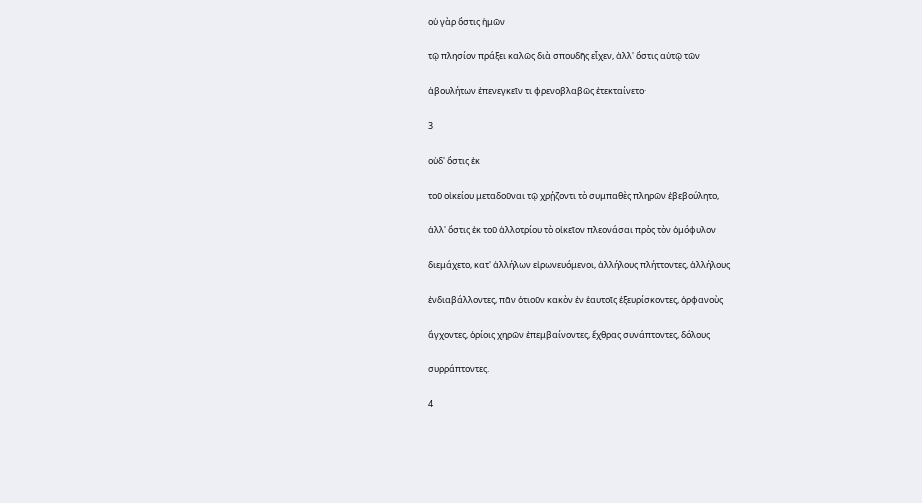οὐ γὰρ ὅστις ἡμῶν

τῷ πλησίον πράξει καλῶς διὰ σπουδῆς εἶχεν, ἀλλ' ὅστις αὐτῷ τῶν

ἀβουλήτων ἐπενεγκεῖν τι φρενοβλαβῶς ἐτεκταίνετο·

3

οὐδ' ὅστις ἐκ

τοῦ οἰκείου μεταδοῦναι τῷ χρῄζοντι τὸ συμπαθὲς πληρῶν ἐβεβούλητο,

ἀλλ' ὅστις ἐκ τοῦ ἀλλοτρίου τὸ οἰκεῖον πλεονάσαι πρὸς τὸν ὁμόφυλον

διεμάχετο, κατ' ἀλλήλων εἰρωνευόμενοι, ἀλλήλους πλήττοντες, ἀλλήλους

ἐνδιαβάλλοντες, πᾶν ὁτιοῦν κακὸν ἐν ἑαυτοῖς ἐξευρίσκοντες, ὀρφανοὺς

ἄγχοντες, ὁρίοις χηρῶν ἐπεμβαίνοντες, ἔχθρας συνάπτοντες, δόλους

συρράπτοντες.

4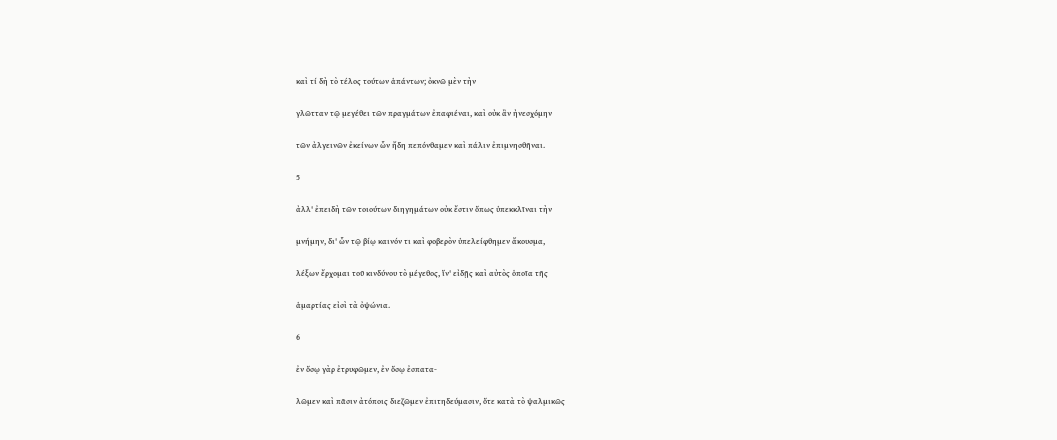καὶ τί δὴ τὸ τέλος τούτων ἁπάντων; ὀκνῶ μὲν τὴν

γλῶτταν τῷ μεγέθει τῶν πραγμάτων ἐπαφιέναι, καὶ οὐκ ἂν ἠνεσχόμην

τῶν ἀλγεινῶν ἐκείνων ὧν ἤδη πεπόνθαμεν καὶ πάλιν ἐπιμνησθῆναι.

5

ἀλλ' ἐπειδὴ τῶν τοιούτων διηγημάτων οὐκ ἔστιν ὅπως ὑπεκκλῖναι τὴν

μνήμην, δι' ὧν τῷ βίῳ καινόν τι καὶ φοβερὸν ὑπελείφθημεν ἄκουσμα,

λέξων ἔρχομαι τοῦ κινδύνου τὸ μέγεθος, ἵν' εἰδῇς καὶ αὐτὸς ὁποῖα τῆς

ἁμαρτίας εἰσὶ τὰ ὀψώνια.

6

ἐν ὅσῳ γὰρ ἐτρυφῶμεν, ἐν ὅσῳ ἐσπατα-

λῶμεν καὶ πᾶσιν ἀτόποις διεζῶμεν ἐπιτηδεύμασιν, ὅτε κατὰ τὸ ψαλμικῶς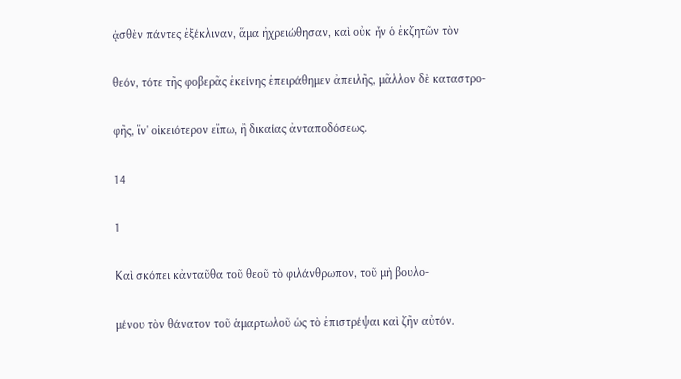ᾀσθὲν πάντες ἐξέκλιναν, ἅμα ἠχρειώθησαν, καὶ οὐκ ἦν ὁ ἐκζητῶν τὸν

θεόν, τότε τῆς φοβερᾶς ἐκείνης ἐπειράθημεν ἀπειλῆς, μᾶλλον δὲ καταστρο-

φῆς, ἵν' οἰκειότερον εἴπω, ἢ δικαίας ἀνταποδόσεως.

14

1

Καὶ σκόπει κἀνταῦθα τοῦ θεοῦ τὸ φιλάνθρωπον, τοῦ μὴ βουλο-

μένου τὸν θάνατον τοῦ ἁμαρτωλοῦ ὡς τὸ ἐπιστρέψαι καὶ ζῆν αὐτόν.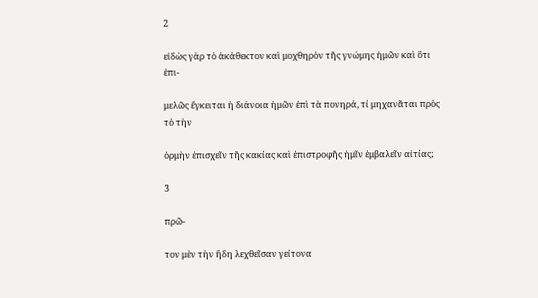2

εἰδὼς γὰρ τὸ ἀκάθεκτον καὶ μοχθηρὸν τῆς γνώμης ἡμῶν καὶ ὅτι ἐπι-

μελῶς ἔγκειται ἡ διάνοια ἡμῶν ἐπὶ τὰ πονηρά, τί μηχανᾶται πρὸς τὸ τὴν

ὁρμὴν ἐπισχεῖν τῆς κακίας καὶ ἐπιστροφῆς ἡμῖν ἐμβαλεῖν αἰτίας;

3

πρῶ-

τον μὲν τὴν ἤδη λεχθεῖσαν γείτονα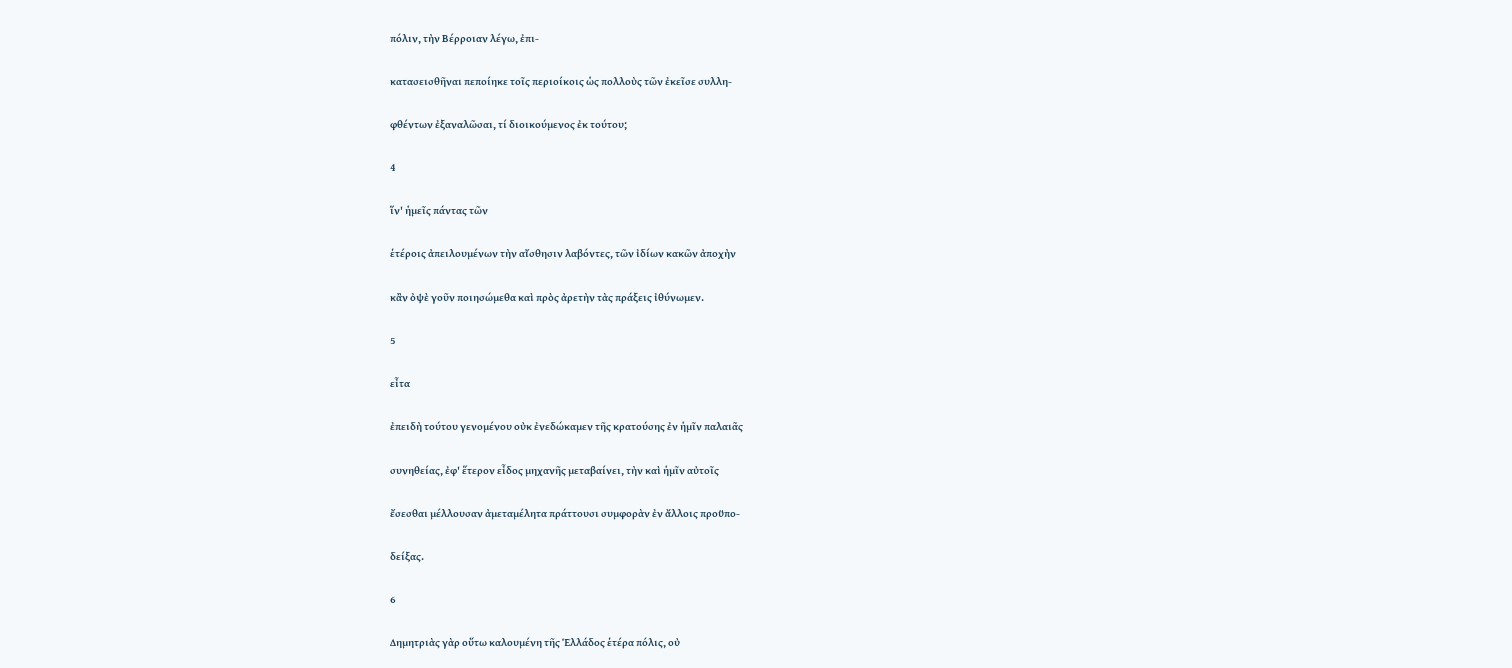πόλιν, τὴν Βέρροιαν λέγω, ἐπι-

κατασεισθῆναι πεποίηκε τοῖς περιοίκοις ὡς πολλοὺς τῶν ἐκεῖσε συλλη-

φθέντων ἐξαναλῶσαι, τί διοικούμενος ἐκ τούτου;

4

ἵν' ἡμεῖς πάντας τῶν

ἑτέροις ἀπειλουμένων τὴν αἴσθησιν λαβόντες, τῶν ἰδίων κακῶν ἀποχὴν

κἂν ὀψὲ γοῦν ποιησώμεθα καὶ πρὸς ἀρετὴν τὰς πράξεις ἰθύνωμεν.

5

εἶτα

ἐπειδὴ τούτου γενομένου οὐκ ἐνεδώκαμεν τῆς κρατούσης ἐν ἡμῖν παλαιᾶς

συνηθείας, ἐφ' ἕτερον εἶδος μηχανῆς μεταβαίνει, τὴν καὶ ἡμῖν αὐτοῖς

ἔσεσθαι μέλλουσαν ἀμεταμέλητα πράττουσι συμφορὰν ἐν ἄλλοις προϋπο-

δείξας.

6

Δημητριὰς γὰρ οὕτω καλουμένη τῆς Ἑλλάδος ἑτέρα πόλις, οὐ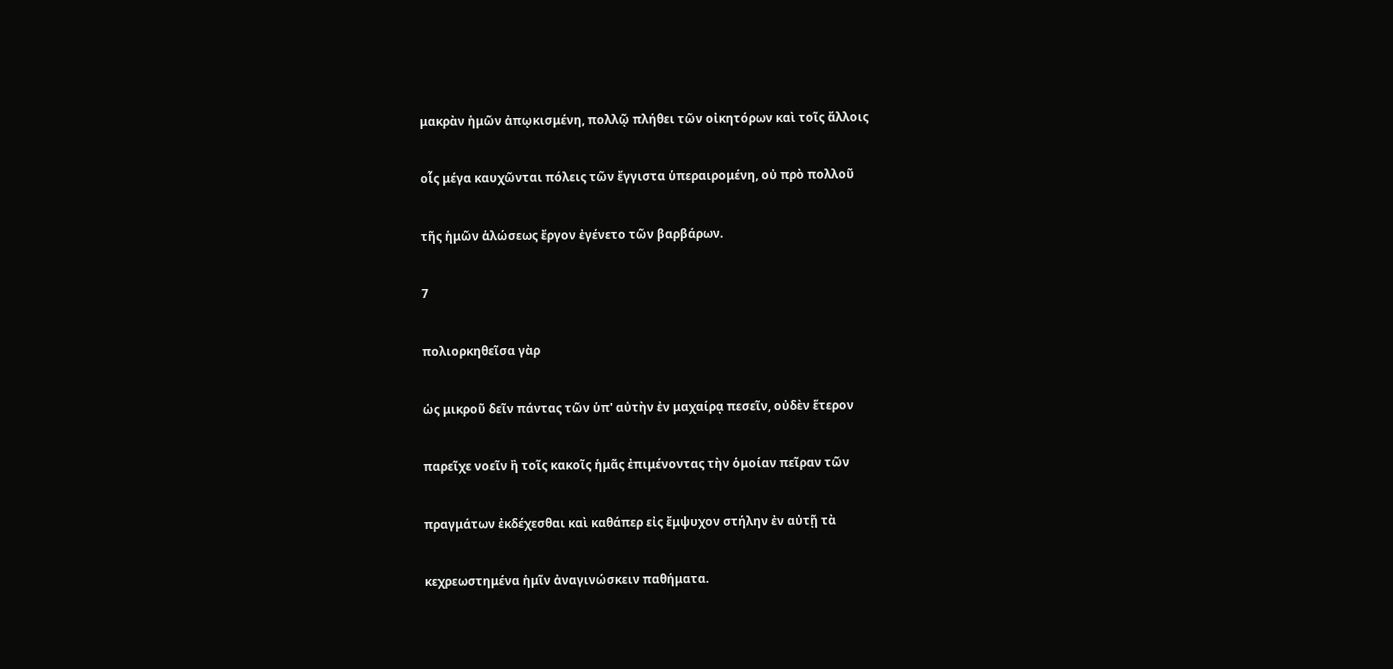μακρὰν ἡμῶν ἀπῳκισμένη, πολλῷ πλήθει τῶν οἰκητόρων καὶ τοῖς ἄλλοις

οἷς μέγα καυχῶνται πόλεις τῶν ἔγγιστα ὑπεραιρομένη, οὐ πρὸ πολλοῦ

τῆς ἡμῶν ἁλώσεως ἔργον ἐγένετο τῶν βαρβάρων.

7

πολιορκηθεῖσα γὰρ

ὡς μικροῦ δεῖν πάντας τῶν ὑπ' αὐτὴν ἐν μαχαίρᾳ πεσεῖν, οὐδὲν ἕτερον

παρεῖχε νοεῖν ἢ τοῖς κακοῖς ἡμᾶς ἐπιμένοντας τὴν ὁμοίαν πεῖραν τῶν

πραγμάτων ἐκδέχεσθαι καὶ καθάπερ εἰς ἔμψυχον στήλην ἐν αὐτῇ τὰ

κεχρεωστημένα ἡμῖν ἀναγινώσκειν παθήματα.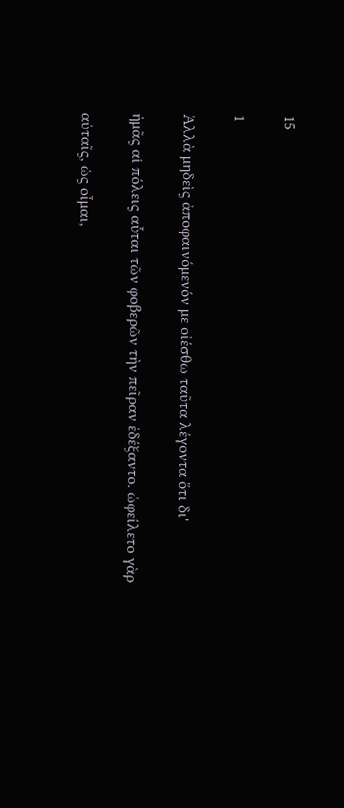15

1

Ἀλλὰ μηδεὶς ἀποφαινόμενόν με οἰέσθω ταῦτα λέγοντα ὅτι δι'

ἡμᾶς αἱ πόλεις αὗται τῶν φοβερῶν τὴν πεῖραν ἐδέξαντο. ὠφείλετο γὰρ

αὐταῖς, ὡς οἶμαι,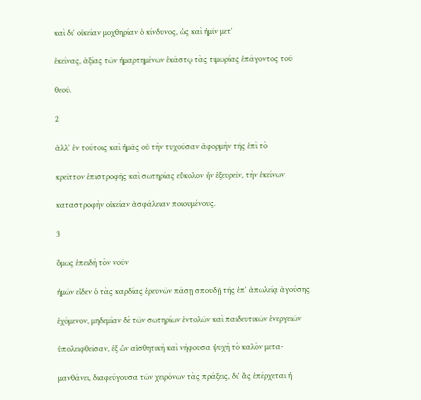καὶ δι' οἰκείαν μοχθηρίαν ὁ κίνδυνος, ὡς καὶ ἡμῖν μετ'

ἐκείνας, ἀξίας τῶν ἡμαρτημένων ἑκάστῳ τὰς τιμωρίας ἐπάγοντος τοῦ

θεοῦ.

2

ἀλλ' ἐν τούτοις καὶ ἡμᾶς οὐ τὴν τυχοῦσαν ἀφορμὴν τῆς ἐπὶ τὸ

κρεῖττον ἐπιστροφῆς καὶ σωτηρίας εὔκολον ἦν ἐξευρεῖν, τὴν ἐκείνων

καταστροφὴν οἰκείαν ἀσφάλειαν ποιουμένους.

3

ὅμως ἐπειδὴ τὸν νοῦν

ἡμῶν εἶδεν ὁ τὰς καρδίας ἐρευνῶν πάσῃ σπουδῇ τῆς ἐπ' ἀπωλείᾳ ἀγούσης

ἐχόμενον, μηδεμίαν δὲ τῶν σωτηρίων ἐντολῶν καὶ παιδευτικῶν ἐνεργειῶν

ὑπολειφθεῖσαν, ἐξ ὧν αἰσθητικὴ καὶ νήφουσα ψυχὴ τὸ καλὸν μετα-

μανθάνει, διαφεύγουσα τῶν χειρόνων τὰς πράξεις, δι' ἃς ἐπέρχεται ἡ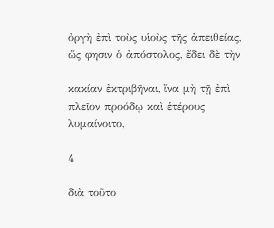ὀργὴ ἐπὶ τοὺς υἱοὺς τῆς ἀπειθείας, ὥς φησιν ὁ ἀπόστολος, ἔδει δὲ τὴν

κακίαν ἐκτριβῆναι, ἵνα μὴ τῇ ἐπὶ πλεῖον προόδῳ καὶ ἑτέρους λυμαίνοιτο,

4

διὰ τοῦτο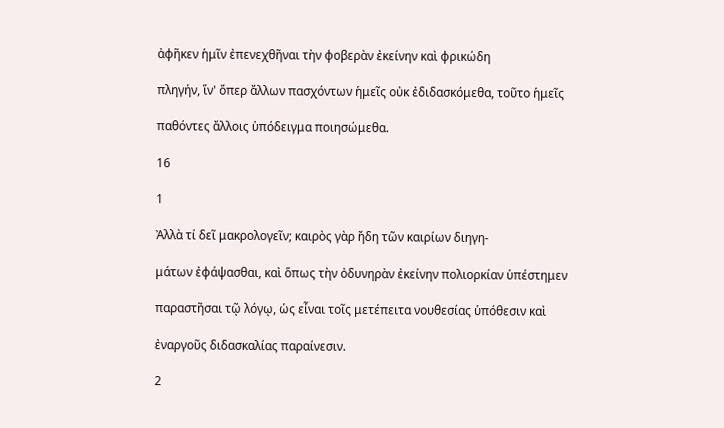ἀφῆκεν ἡμῖν ἐπενεχθῆναι τὴν φοβερὰν ἐκείνην καὶ φρικώδη

πληγήν, ἵν' ὅπερ ἄλλων πασχόντων ἡμεῖς οὐκ ἐδιδασκόμεθα, τοῦτο ἡμεῖς

παθόντες ἄλλοις ὑπόδειγμα ποιησώμεθα.

16

1

Ἀλλὰ τί δεῖ μακρολογεῖν; καιρὸς γὰρ ἤδη τῶν καιρίων διηγη-

μάτων ἐφάψασθαι, καὶ ὅπως τὴν ὀδυνηρὰν ἐκείνην πολιορκίαν ὑπέστημεν

παραστῆσαι τῷ λόγῳ, ὡς εἶναι τοῖς μετέπειτα νουθεσίας ὑπόθεσιν καὶ

ἐναργοῦς διδασκαλίας παραίνεσιν.

2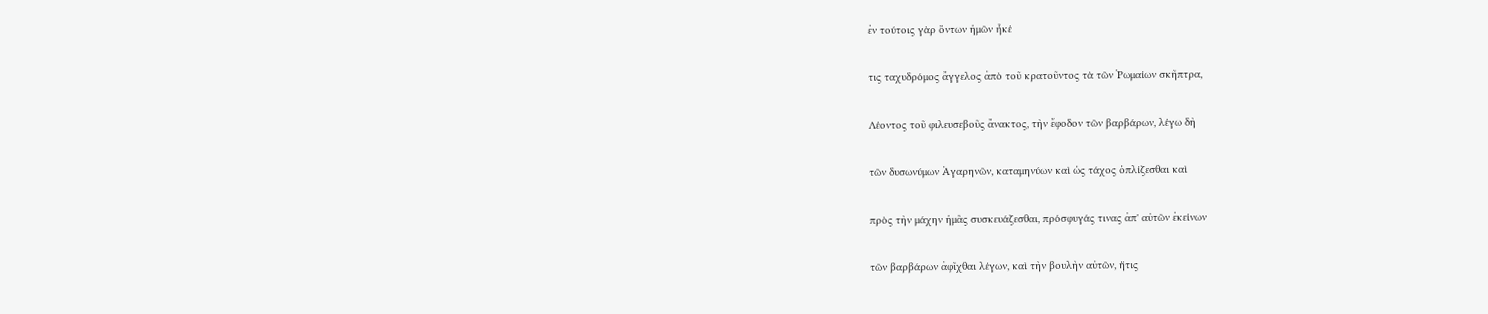ἐν τούτοις γὰρ ὄντων ἡμῶν ἧκέ

τις ταχυδρόμος ἄγγελος ἀπὸ τοῦ κρατοῦντος τὰ τῶν Ῥωμαίων σκῆπτρα,

Λέοντος τοῦ φιλευσεβοῦς ἄνακτος, τὴν ἔφοδον τῶν βαρβάρων, λέγω δὴ

τῶν δυσωνύμων Ἀγαρηνῶν, καταμηνύων καὶ ὡς τάχος ὁπλίζεσθαι καὶ

πρὸς τὴν μάχην ἡμᾶς συσκευάζεσθαι, πρόσφυγάς τινας ἀπ' αὐτῶν ἐκείνων

τῶν βαρβάρων ἀφῖχθαι λέγων, καὶ τὴν βουλὴν αὐτῶν, ἥτις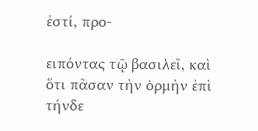ἐστί, προ-

ειπόντας τῷ βασιλεῖ, καὶ ὅτι πᾶσαν τὴν ὁρμὴν ἐπὶ τήνδε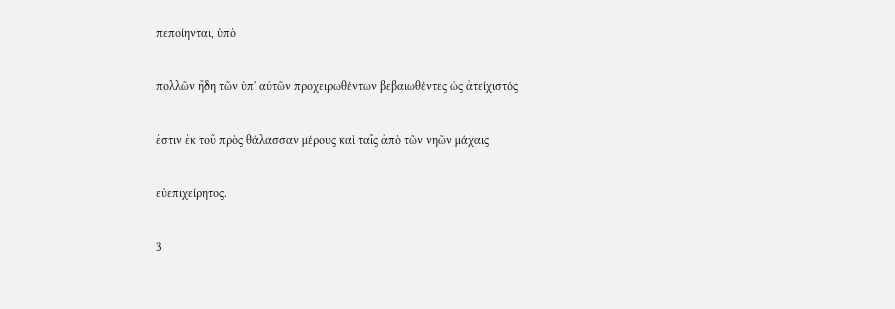πεποίηνται, ὑπὸ

πολλῶν ἤδη τῶν ὑπ' αὐτῶν προχειρωθέντων βεβαιωθέντες ὡς ἀτείχιστός

ἐστιν ἐκ τοῦ πρὸς θάλασσαν μέρους καὶ ταῖς ἀπὸ τῶν νηῶν μάχαις

εὐεπιχείρητος.

3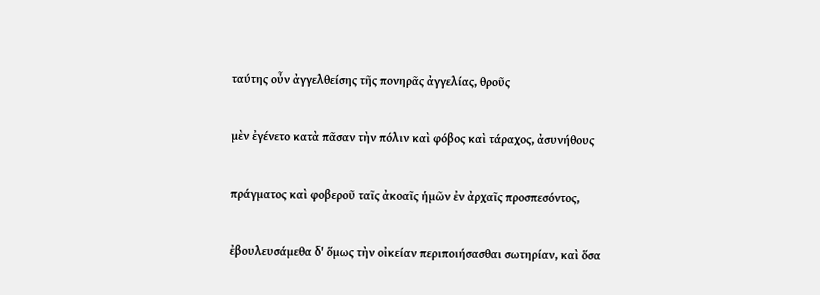ταύτης οὖν ἀγγελθείσης τῆς πονηρᾶς ἀγγελίας, θροῦς

μὲν ἐγένετο κατὰ πᾶσαν τὴν πόλιν καὶ φόβος καὶ τάραχος, ἀσυνήθους

πράγματος καὶ φοβεροῦ ταῖς ἀκοαῖς ἡμῶν ἐν ἀρχαῖς προσπεσόντος,

ἐβουλευσάμεθα δ' ὅμως τὴν οἰκείαν περιποιήσασθαι σωτηρίαν, καὶ ὅσα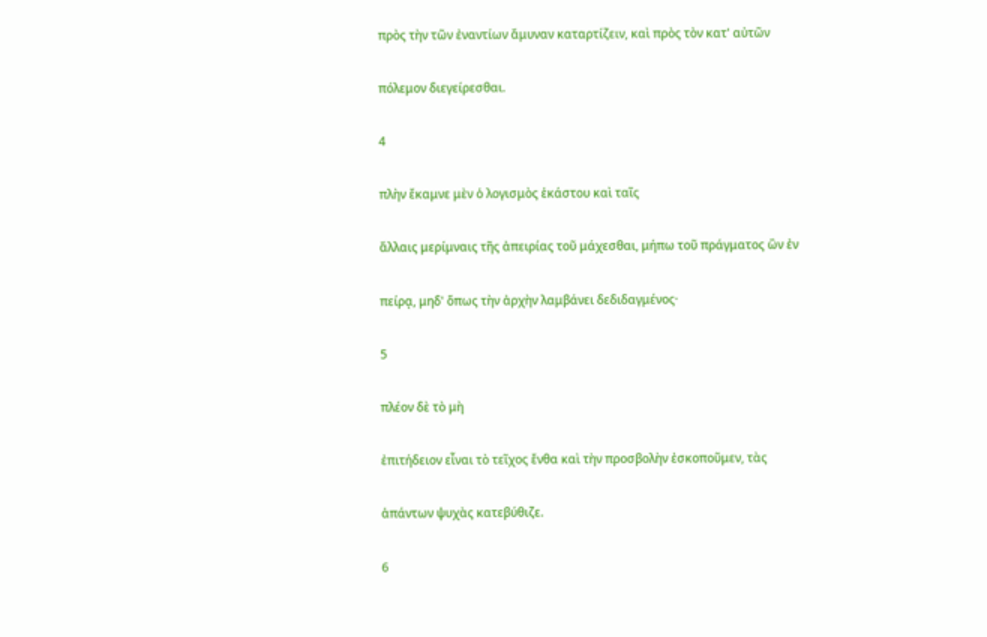πρὸς τὴν τῶν ἐναντίων ἄμυναν καταρτίζειν, καὶ πρὸς τὸν κατ' αὐτῶν

πόλεμον διεγείρεσθαι.

4

πλὴν ἔκαμνε μὲν ὁ λογισμὸς ἑκάστου καὶ ταῖς

ἄλλαις μερίμναις τῆς ἀπειρίας τοῦ μάχεσθαι, μήπω τοῦ πράγματος ὢν ἐν

πείρᾳ, μηδ' ὅπως τὴν ἀρχὴν λαμβάνει δεδιδαγμένος·

5

πλέον δὲ τὸ μὴ

ἐπιτήδειον εἶναι τὸ τεῖχος ἔνθα καὶ τὴν προσβολὴν ἐσκοποῦμεν, τὰς

ἁπάντων ψυχὰς κατεβύθιζε.

6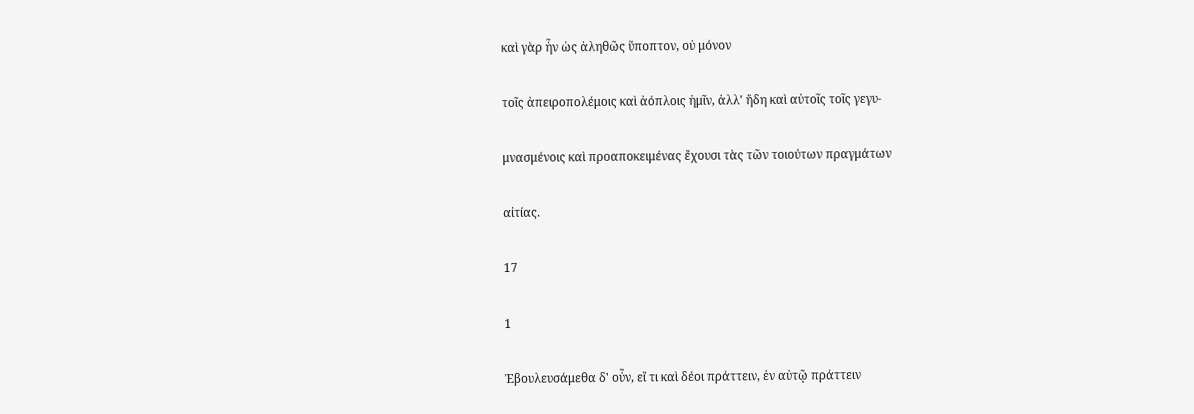καὶ γὰρ ἦν ὡς ἀληθῶς ὕποπτον, οὐ μόνον

τοῖς ἀπειροπολέμοις καὶ ἀόπλοις ἡμῖν, ἀλλ' ἤδη καὶ αὐτοῖς τοῖς γεγυ-

μνασμένοις καὶ προαποκειμένας ἔχουσι τὰς τῶν τοιούτων πραγμάτων

αἰτίας.

17

1

Ἐβουλευσάμεθα δ' οὖν, εἴ τι καὶ δέοι πράττειν, ἐν αὐτῷ πράττειν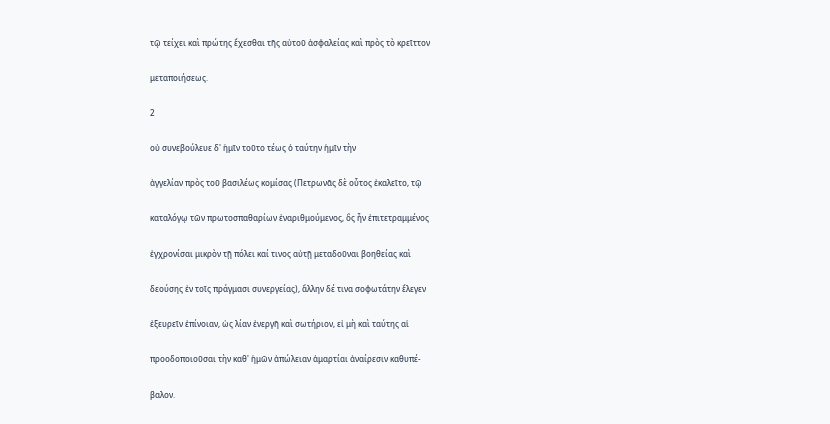τῷ τείχει καὶ πρώτης ἔχεσθαι τῆς αὐτοῦ ἀσφαλείας καὶ πρὸς τὸ κρεῖττον

μεταποιήσεως.

2

οὐ συνεβούλευε δ' ἡμῖν τοῦτο τέως ὁ ταύτην ἡμῖν τὴν

ἀγγελίαν πρὸς τοῦ βασιλέως κομίσας (Πετρωνᾶς δὲ οὗτος ἐκαλεῖτο, τῷ

καταλόγῳ τῶν πρωτοσπαθαρίων ἐναριθμούμενος, ὃς ἦν ἐπιτετραμμένος

ἐγχρονίσαι μικρὸν τῇ πόλει καί τινος αὐτῇ μεταδοῦναι βοηθείας καὶ

δεούσης ἐν τοῖς πράγμασι συνεργείας), ἄλλην δέ τινα σοφωτάτην ἔλεγεν

ἐξευρεῖν ἐπίνοιαν, ὡς λίαν ἐνεργῆ καὶ σωτήριον, εἰ μὴ καὶ ταύτης αἱ

προοδοποιοῦσαι τὴν καθ' ἡμῶν ἀπώλειαν ἁμαρτίαι ἀναίρεσιν καθυπέ-

βαλον.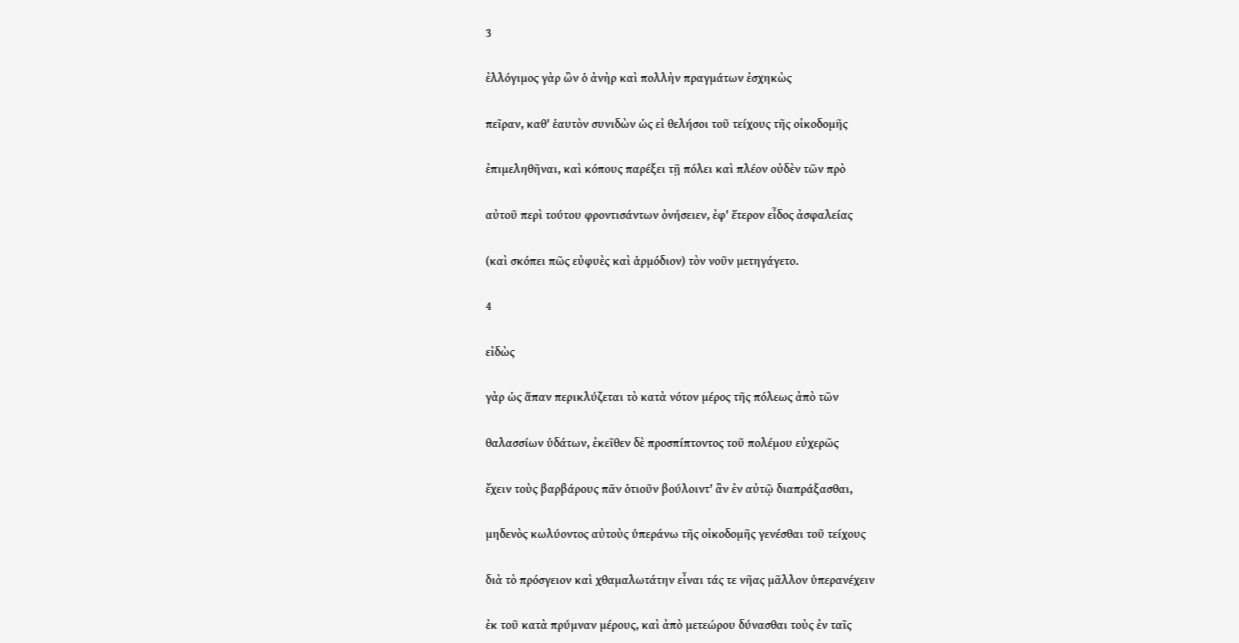3

ἐλλόγιμος γὰρ ὢν ὁ ἀνὴρ καὶ πολλὴν πραγμάτων ἐσχηκὼς

πεῖραν, καθ' ἑαυτὸν συνιδὼν ὡς εἰ θελήσοι τοῦ τείχους τῆς οἰκοδομῆς

ἐπιμεληθῆναι, καὶ κόπους παρέξει τῇ πόλει καὶ πλέον οὐδὲν τῶν πρὸ

αὐτοῦ περὶ τούτου φροντισάντων ὀνήσειεν, ἐφ' ἕτερον εἶδος ἀσφαλείας

(καὶ σκόπει πῶς εὐφυὲς καὶ ἁρμόδιον) τὸν νοῦν μετηγάγετο.

4

εἰδὼς

γὰρ ὡς ἅπαν περικλύζεται τὸ κατὰ νότον μέρος τῆς πόλεως ἀπὸ τῶν

θαλασσίων ὑδάτων, ἐκεῖθεν δὲ προσπίπτοντος τοῦ πολέμου εὐχερῶς

ἔχειν τοὺς βαρβάρους πᾶν ὁτιοῦν βούλοιντ' ἂν ἐν αὐτῷ διαπράξασθαι,

μηδενὸς κωλύοντος αὐτοὺς ὑπεράνω τῆς οἰκοδομῆς γενέσθαι τοῦ τείχους

διὰ τὸ πρόσγειον καὶ χθαμαλωτάτην εἶναι τάς τε νῆας μᾶλλον ὑπερανέχειν

ἐκ τοῦ κατὰ πρύμναν μέρους, καὶ ἀπὸ μετεώρου δύνασθαι τοὺς ἐν ταῖς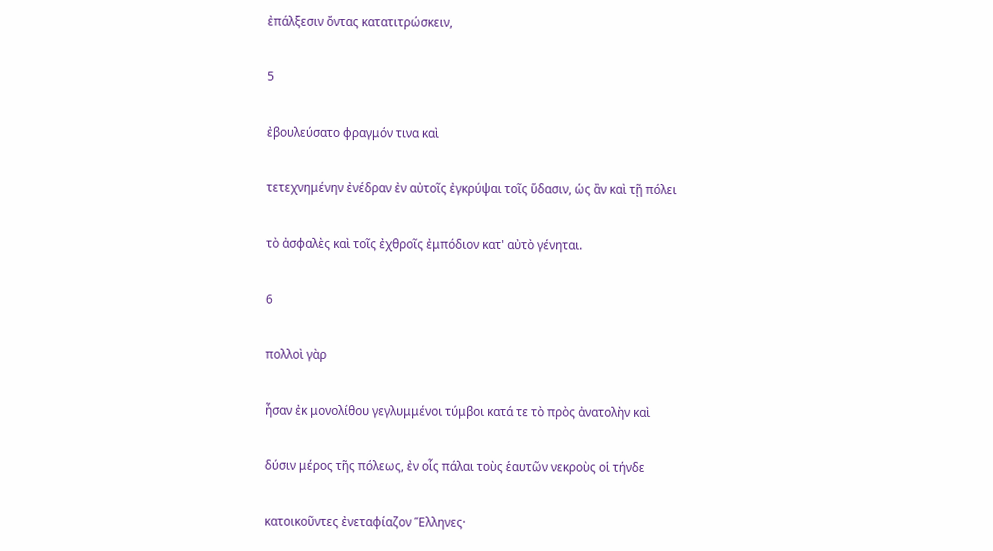ἐπάλξεσιν ὄντας κατατιτρώσκειν,

5

ἐβουλεύσατο φραγμόν τινα καὶ

τετεχνημένην ἐνέδραν ἐν αὐτοῖς ἐγκρύψαι τοῖς ὕδασιν, ὡς ἂν καὶ τῇ πόλει

τὸ ἀσφαλὲς καὶ τοῖς ἐχθροῖς ἐμπόδιον κατ' αὐτὸ γένηται.

6

πολλοὶ γὰρ

ἦσαν ἐκ μονολίθου γεγλυμμένοι τύμβοι κατά τε τὸ πρὸς ἀνατολὴν καὶ

δύσιν μέρος τῆς πόλεως, ἐν οἷς πάλαι τοὺς ἑαυτῶν νεκροὺς οἱ τήνδε

κατοικοῦντες ἐνεταφίαζον Ἕλληνες·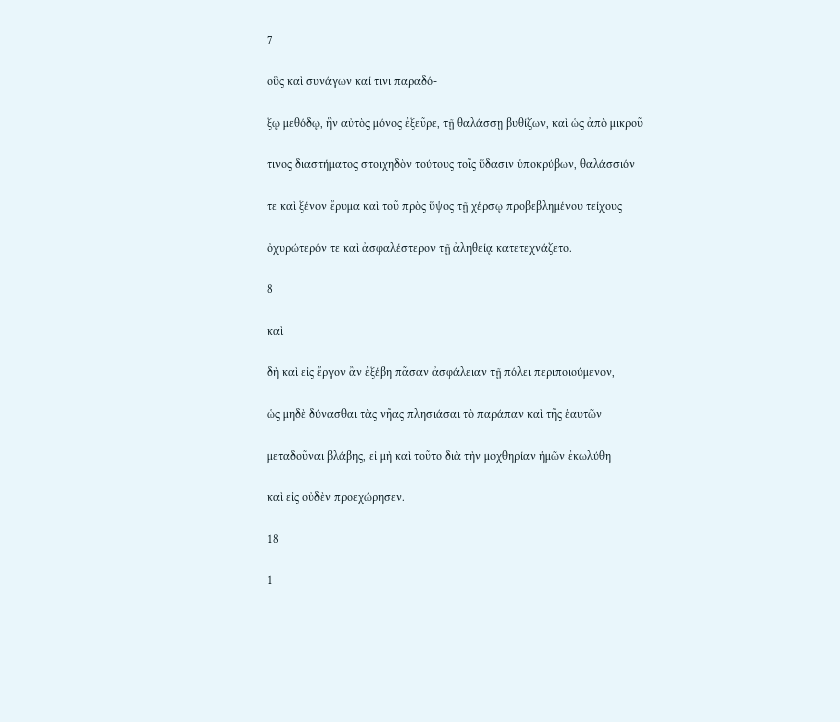7

οὓς καὶ συνάγων καί τινι παραδό-

ξῳ μεθόδῳ, ἣν αὐτὸς μόνος ἐξεῦρε, τῇ θαλάσσῃ βυθίζων, καὶ ὡς ἀπὸ μικροῦ

τινος διαστήματος στοιχηδὸν τούτους τοῖς ὕδασιν ὑποκρύβων, θαλάσσιόν

τε καὶ ξένον ἔρυμα καὶ τοῦ πρὸς ὕψος τῇ χέρσῳ προβεβλημένου τείχους

ὀχυρώτερόν τε καὶ ἀσφαλέστερον τῇ ἀληθείᾳ κατετεχνάζετο.

8

καὶ

δὴ καὶ εἰς ἔργον ἂν ἐξέβη πᾶσαν ἀσφάλειαν τῇ πόλει περιποιούμενον,

ὡς μηδὲ δύνασθαι τὰς νῆας πλησιάσαι τὸ παράπαν καὶ τῆς ἑαυτῶν

μεταδοῦναι βλάβης, εἰ μὴ καὶ τοῦτο διὰ τὴν μοχθηρίαν ἡμῶν ἐκωλύθη

καὶ εἰς οὐδὲν προεχώρησεν.

18

1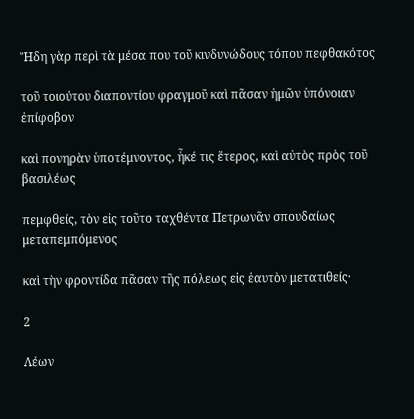Ἤδη γὰρ περὶ τὰ μέσα που τοῦ κινδυνώδους τόπου πεφθακότος

τοῦ τοιούτου διαποντίου φραγμοῦ καὶ πᾶσαν ἡμῶν ὑπόνοιαν ἐπίφοβον

καὶ πονηρὰν ὑποτέμνοντος, ἧκέ τις ἕτερος, καὶ αὐτὸς πρὸς τοῦ βασιλέως

πεμφθείς, τὸν εἰς τοῦτο ταχθέντα Πετρωνᾶν σπουδαίως μεταπεμπόμενος

καὶ τὴν φροντίδα πᾶσαν τῆς πόλεως εἰς ἑαυτὸν μετατιθείς·

2

Λέων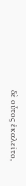δὲ οὗτος ἐκαλεῖτο,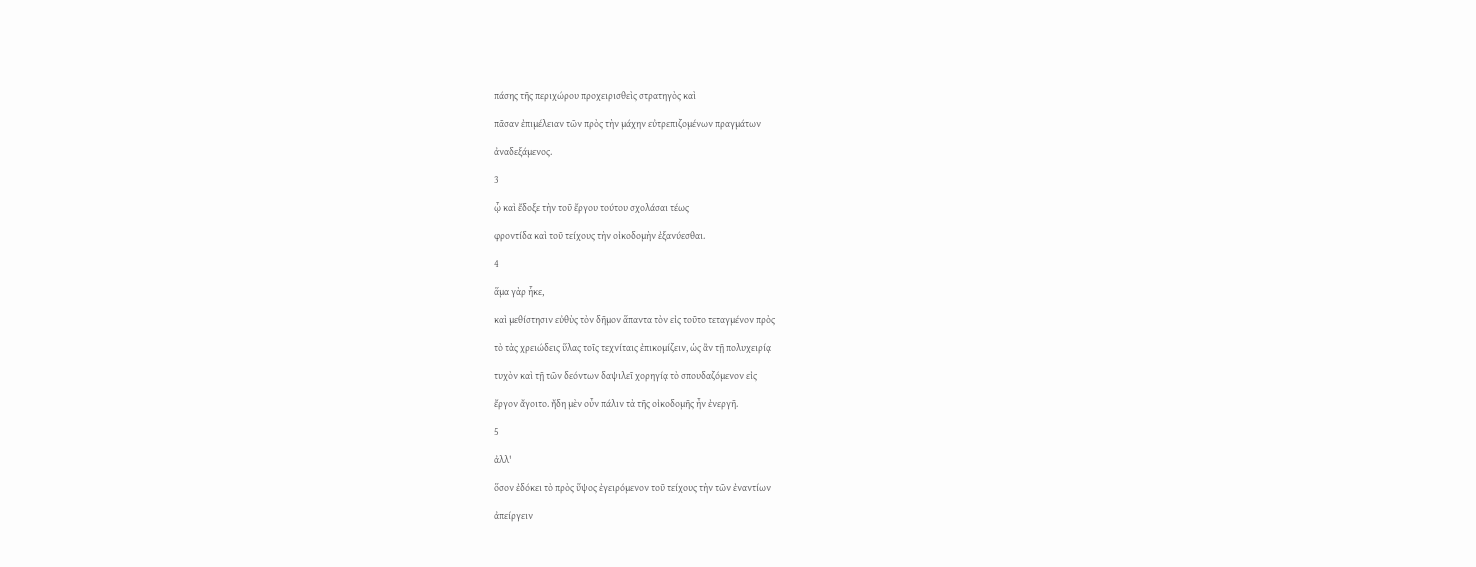πάσης τῆς περιχώρου προχειρισθεὶς στρατηγὸς καὶ

πᾶσαν ἐπιμέλειαν τῶν πρὸς τὴν μάχην εὐτρεπιζομένων πραγμάτων

ἀναδεξάμενος.

3

ᾧ καὶ ἔδοξε τὴν τοῦ ἔργου τούτου σχολάσαι τέως

φροντίδα καὶ τοῦ τείχους τὴν οἰκοδομὴν ἐξανύεσθαι.

4

ἅμα γὰρ ἧκε,

καὶ μεθίστησιν εὐθὺς τὸν δῆμον ἅπαντα τὸν εἰς τοῦτο τεταγμένον πρὸς

τὸ τὰς χρειώδεις ὕλας τοῖς τεχνίταις ἐπικομίζειν, ὡς ἂν τῇ πολυχειρίᾳ

τυχὸν καὶ τῇ τῶν δεόντων δαψιλεῖ χορηγίᾳ τὸ σπουδαζόμενον εἰς

ἔργον ἄγοιτο. ἤδη μὲν οὖν πάλιν τὰ τῆς οἰκοδομῆς ἦν ἐνεργῆ.

5

ἀλλ'

ὅσον ἐδόκει τὸ πρὸς ὕψος ἐγειρόμενον τοῦ τείχους τὴν τῶν ἐναντίων

ἀπείργειν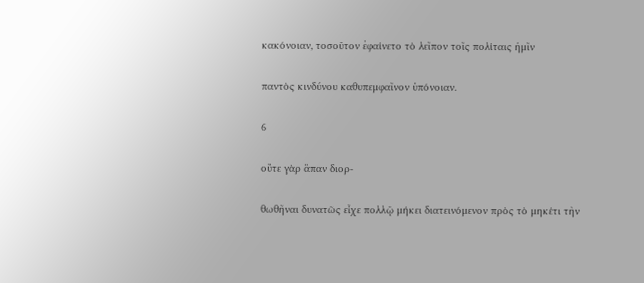κακόνοιαν, τοσοῦτον ἐφαίνετο τὸ λεῖπον τοῖς πολίταις ἡμῖν

παντὸς κινδύνου καθυπεμφαῖνον ὑπόνοιαν.

6

οὔτε γὰρ ἅπαν διορ-

θωθῆναι δυνατῶς εἶχε πολλῷ μήκει διατεινόμενον πρὸς τὸ μηκέτι τὴν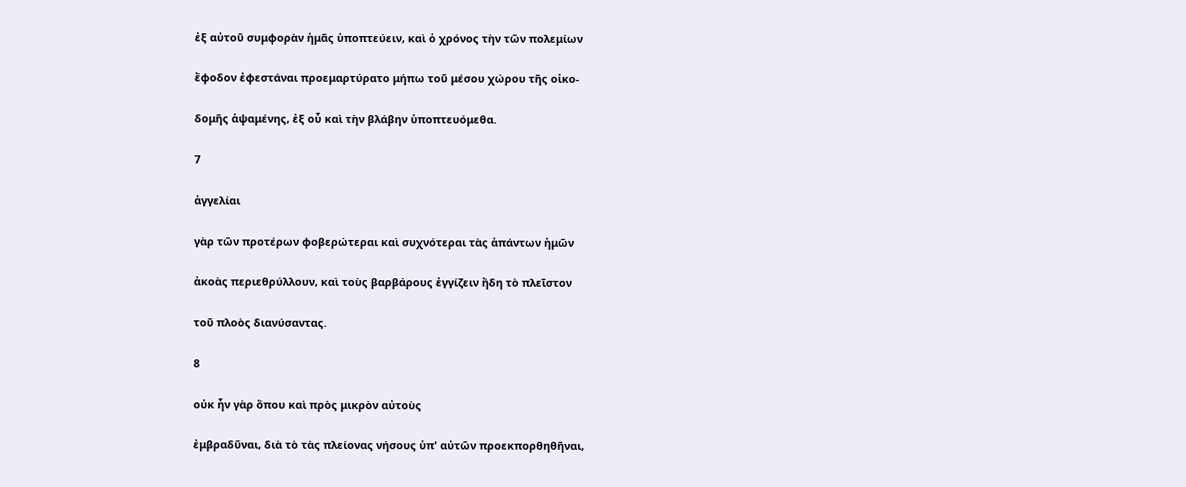ἐξ αὐτοῦ συμφορὰν ἡμᾶς ὑποπτεύειν, καὶ ὁ χρόνος τὴν τῶν πολεμίων

ἔφοδον ἐφεστάναι προεμαρτύρατο μήπω τοῦ μέσου χώρου τῆς οἰκο-

δομῆς ἁψαμένης, ἐξ οὗ καὶ τὴν βλάβην ὑποπτευόμεθα.

7

ἀγγελίαι

γὰρ τῶν προτέρων φοβερώτεραι καὶ συχνότεραι τὰς ἁπάντων ἡμῶν

ἀκοὰς περιεθρύλλουν, καὶ τοὺς βαρβάρους ἐγγίζειν ἤδη τὸ πλεῖστον

τοῦ πλοὸς διανύσαντας.

8

οὐκ ἦν γὰρ ὅπου καὶ πρὸς μικρὸν αὐτοὺς

ἐμβραδῦναι, διὰ τὸ τὰς πλείονας νήσους ὑπ' αὐτῶν προεκπορθηθῆναι,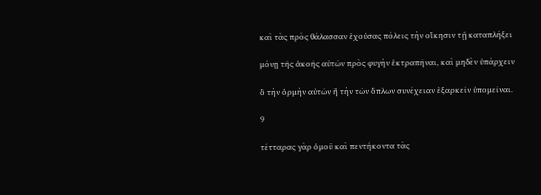καὶ τὰς πρὸς θάλασσαν ἐχούσας πόλεις τὴν οἴκησιν τῇ καταπλήξει

μόνῃ τῆς ἀκοῆς αὐτῶν πρὸς φυγὴν ἐκτραπῆναι, καὶ μηδὲν ὑπάρχειν

ὃ τὴν ὁρμὴν αὐτῶν ἢ τὴν τῶν ὅπλων συνέχειαν ἐξαρκεῖν ὑπομεῖναι.

9

τέτταρας γὰρ ὁμοῦ καὶ πεντήκοντα τὰς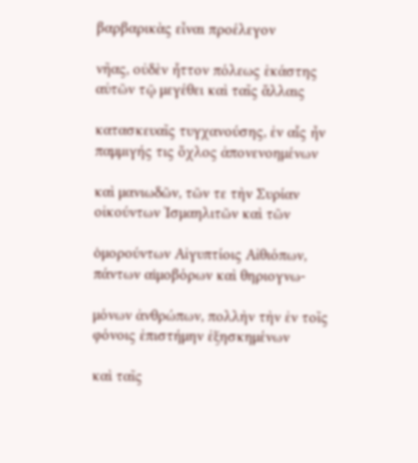βαρβαρικὰς εἶναι προέλεγον

νῆας, οὐδὲν ἧττον πόλεως ἑκάστης αὐτῶν τῷ μεγέθει καὶ ταῖς ἄλλαις

κατασκευαῖς τυγχανούσης, ἐν αἷς ἦν παμμιγής τις ὄχλος ἀπονενοημένων

καὶ μανιωδῶν, τῶν τε τὴν Συρίαν οἰκούντων Ἰσμαηλιτῶν καὶ τῶν

ὁμορούντων Αἰγυπτίοις Αἰθιόπων, πάντων αἱμοβόρων καὶ θηριογνω-

μόνων ἀνθρώπων, πολλὴν τὴν ἐν τοῖς φόνοις ἐπιστήμην ἐξησκημένων

καὶ ταῖς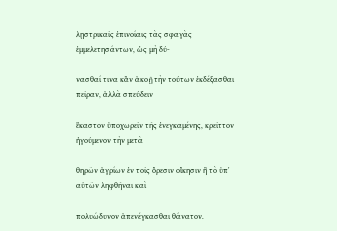λῃστρικαῖς ἐπινοίαις τὰς σφαγὰς ἐμμελετησάντων, ὡς μὴ δύ-

νασθαί τινα κἂν ἀκοῇ τὴν τούτων ἐκδέξασθαι πεῖραν, ἀλλὰ σπεύδειν

ἕκαστον ὑποχωρεῖν τῆς ἐνεγκαμένης, κρεῖττον ἡγούμενον τὴν μετὰ

θηρῶν ἀγρίων ἐν τοῖς ὄρεσιν οἴκησιν ἢ τὸ ὑπ' αὐτῶν ληφθῆναι καὶ

πολυώδυνον ἀπενέγκασθαι θάνατον.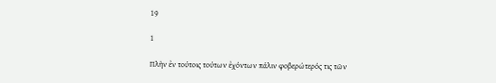19

1

Πλὴν ἐν τούτοις τούτων ἐχόντων πάλιν φοβερώτερός τις τῶν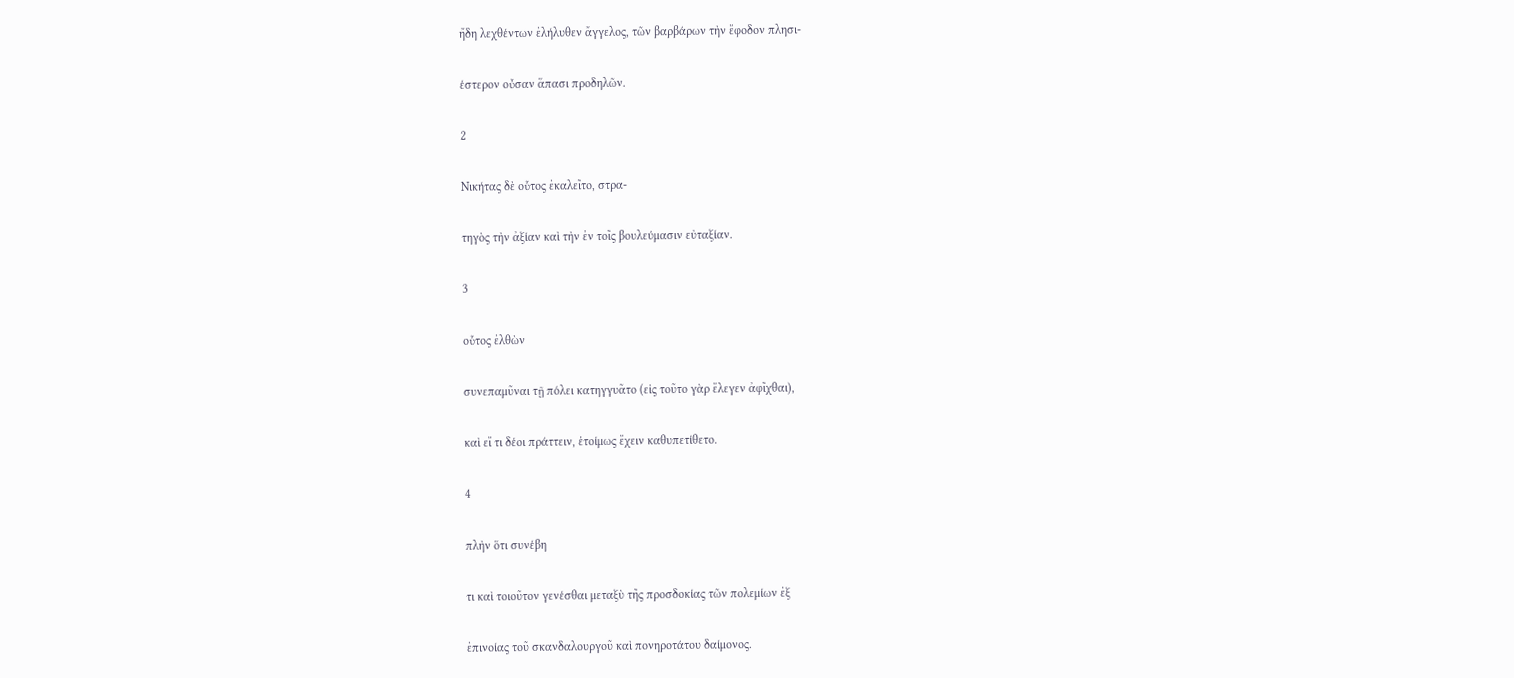ἤδη λεχθέντων ἐλήλυθεν ἄγγελος, τῶν βαρβάρων τὴν ἔφοδον πλησι-

έστερον οὖσαν ἅπασι προδηλῶν.

2

Νικήτας δὲ οὗτος ἐκαλεῖτο, στρα-

τηγὸς τὴν ἀξίαν καὶ τὴν ἐν τοῖς βουλεύμασιν εὐταξίαν.

3

οὗτος ἐλθὼν

συνεπαμῦναι τῇ πόλει κατηγγυᾶτο (εἰς τοῦτο γὰρ ἔλεγεν ἀφῖχθαι),

καὶ εἴ τι δέοι πράττειν, ἑτοίμως ἔχειν καθυπετίθετο.

4

πλὴν ὅτι συνέβη

τι καὶ τοιοῦτον γενέσθαι μεταξὺ τῆς προσδοκίας τῶν πολεμίων ἐξ

ἐπινοίας τοῦ σκανδαλουργοῦ καὶ πονηροτάτου δαίμονος.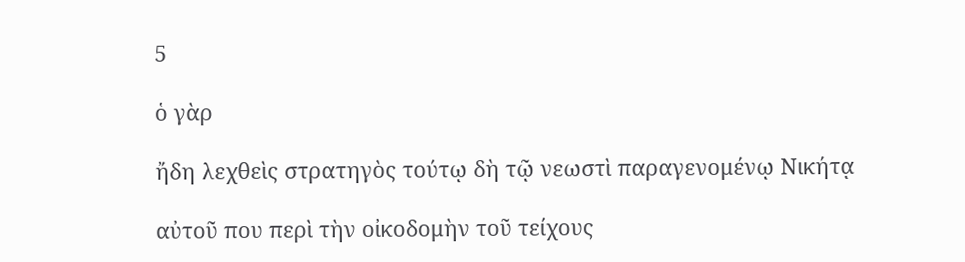5

ὁ γὰρ

ἤδη λεχθεὶς στρατηγὸς τούτῳ δὴ τῷ νεωστὶ παραγενομένῳ Νικήτᾳ

αὐτοῦ που περὶ τὴν οἰκοδομὴν τοῦ τείχους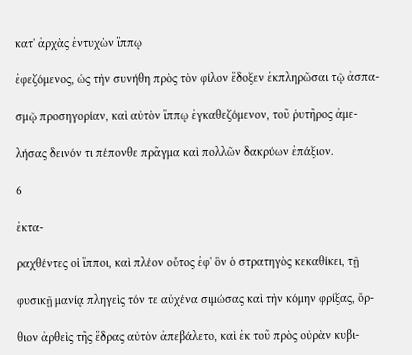κατ' ἀρχὰς ἐντυχὼν ἵππῳ

ἐφεζόμενος, ὡς τὴν συνήθη πρὸς τὸν φίλον ἔδοξεν ἐκπληρῶσαι τῷ ἀσπα-

σμῷ προσηγορίαν, καὶ αὐτὸν ἵππῳ ἐγκαθεζόμενον, τοῦ ῥυτῆρος ἀμε-

λήσας δεινόν τι πέπονθε πρᾶγμα καὶ πολλῶν δακρύων ἐπάξιον.

6

ἐκτα-

ραχθέντες οἱ ἵπποι, καὶ πλέον οὗτος ἐφ' ὃν ὁ στρατηγὸς κεκαθίκει, τῇ

φυσικῇ μανίᾳ πληγεὶς τόν τε αὐχένα σιμώσας καὶ τὴν κόμην φρίξας, ὄρ-

θιον ἀρθεὶς τῆς ἕδρας αὐτὸν ἀπεβάλετο, καὶ ἐκ τοῦ πρὸς οὐρὰν κυβι-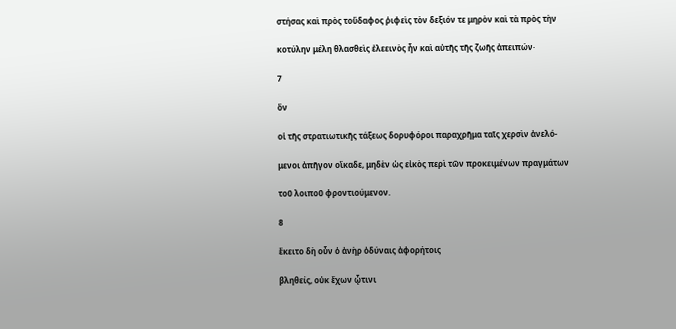στήσας καὶ πρὸς τοὔδαφος ῥιφεὶς τὸν δεξιόν τε μηρὸν καὶ τὰ πρὸς τὴν

κοτύλην μέλη θλασθεὶς ἐλεεινὸς ἦν καὶ αὐτῆς τῆς ζωῆς ἀπειπών·

7

ὃν

οἱ τῆς στρατιωτικῆς τάξεως δορυφόροι παραχρῆμα ταῖς χερσὶν ἀνελό-

μενοι ἀπῆγον οἴκαδε, μηδὲν ὡς εἰκὸς περὶ τῶν προκειμένων πραγμάτων

τοῦ λοιποῦ φροντιούμενον.

8

ἔκειτο δὴ οὖν ὁ ἀνὴρ ὀδύναις ἀφορήτοις

βληθείς, οὐκ ἔχων ᾧτινι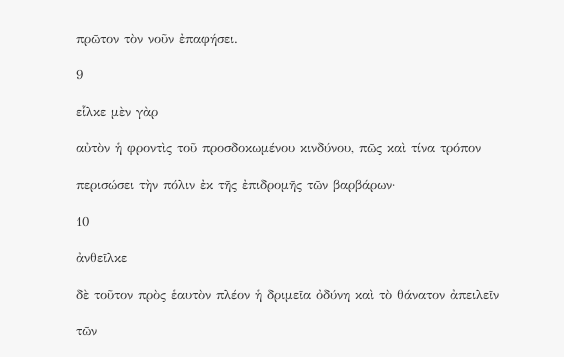πρῶτον τὸν νοῦν ἐπαφήσει.

9

εἷλκε μὲν γὰρ

αὐτὸν ἡ φροντὶς τοῦ προσδοκωμένου κινδύνου, πῶς καὶ τίνα τρόπον

περισώσει τὴν πόλιν ἐκ τῆς ἐπιδρομῆς τῶν βαρβάρων·

10

ἀνθεῖλκε

δὲ τοῦτον πρὸς ἑαυτὸν πλέον ἡ δριμεῖα ὀδύνη καὶ τὸ θάνατον ἀπειλεῖν

τῶν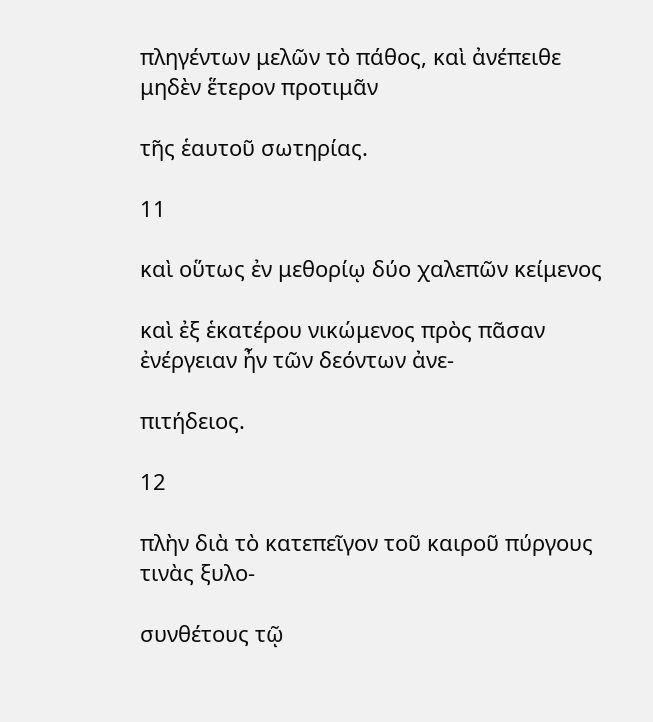πληγέντων μελῶν τὸ πάθος, καὶ ἀνέπειθε μηδὲν ἕτερον προτιμᾶν

τῆς ἑαυτοῦ σωτηρίας.

11

καὶ οὕτως ἐν μεθορίῳ δύο χαλεπῶν κείμενος

καὶ ἐξ ἑκατέρου νικώμενος πρὸς πᾶσαν ἐνέργειαν ἦν τῶν δεόντων ἀνε-

πιτήδειος.

12

πλὴν διὰ τὸ κατεπεῖγον τοῦ καιροῦ πύργους τινὰς ξυλο-

συνθέτους τῷ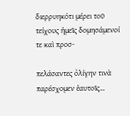διερρυηκότι μέρει τοῦ τείχους ἡμεῖς δομησάμενοί τε καὶ προσ-

πελάσαντες ὀλίγην τινὰ παρέσχομεν ἑαυτοῖς…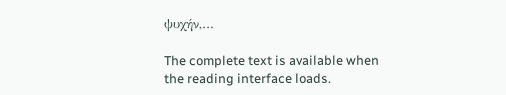ψυχήν,…

The complete text is available when the reading interface loads.